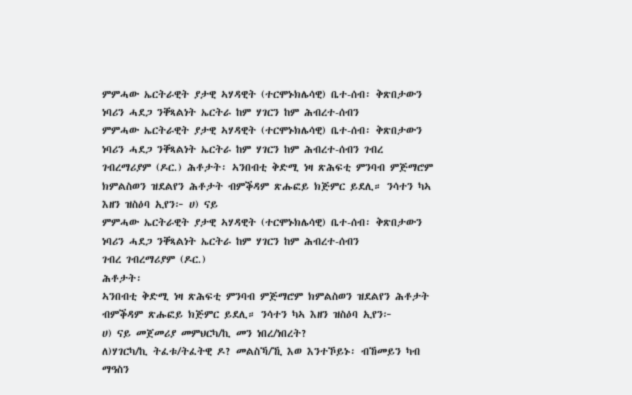ምምሓው ኤርትራዊት ያታዊ ኣሃዳዊት (ተርሞኑክሌሳዊ) ቤተ-ሰብ፡ ቅጽበታውን ነባሪን ሓደጋ ንቐጻልነት ኤርትራ ከም ሃገርን ከም ሕብረተ-ሰብን
ምምሓው ኤርትራዊት ያታዊ ኣሃዳዊት (ተርሞኑክሌሳዊ) ቤተ-ሰብ፡ ቅጽበታውን ነባሪን ሓደጋ ንቐጻልነት ኤርትራ ከም ሃገርን ከም ሕብረተ-ሰብን ገብረ ገብረማሪያም (ዶር.) ሕቶታት፡ ኣንበብቲ ቅድሚ ነዛ ጽሕፍቲ ምንባብ ምጅማሮም ክምልስወን ዝደልየን ሕቶታት ብምቕዳም ጽሑፎይ ክጅምር ይደሊ። ንሳተን ካኣ እዘን ዝስዕባ ኢየን፦ ሀ) ናይ
ምምሓው ኤርትራዊት ያታዊ ኣሃዳዊት (ተርሞኑክሌሳዊ) ቤተ-ሰብ፡ ቅጽበታውን ነባሪን ሓደጋ ንቐጻልነት ኤርትራ ከም ሃገርን ከም ሕብረተ-ሰብን
ገብረ ገብረማሪያም (ዶር.)
ሕቶታት፡
ኣንበብቲ ቅድሚ ነዛ ጽሕፍቲ ምንባብ ምጅማሮም ክምልስወን ዝደልየን ሕቶታት ብምቕዳም ጽሑፎይ ክጅምር ይደሊ። ንሳተን ካኣ እዘን ዝስዕባ ኢየን፦
ሀ) ናይ መጀመሪያ መምህርካ/ኪ መን ነበረ/ነበረት?
ለ)ሃገርካ/ኪ ትፈቱ/ትፈትዊ ዶ? መልስኻ/ኺ እወ እንተኾይኑ፡ ብኸመይን ካብ ማዓስን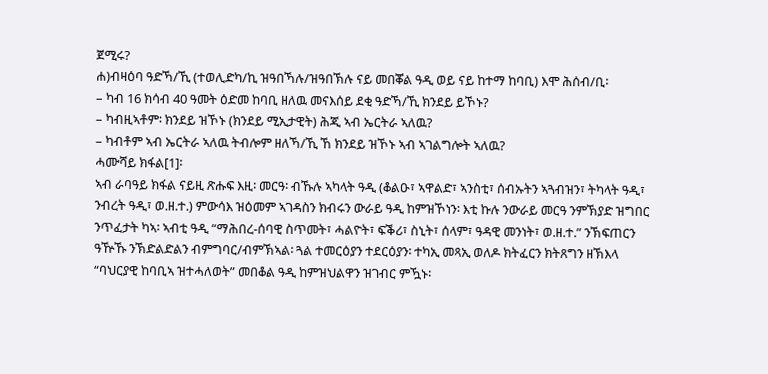ጀሚሩ?
ሐ)ብዛዕባ ዓድኻ/ኺ (ተወሊድካ/ኪ ዝዓበኻሉ/ዝዓበኽሉ ናይ መበቖል ዓዲ ወይ ናይ ከተማ ከባቢ) እሞ ሕሰብ/ቢ፡
– ካብ 16 ክሳብ 40 ዓመት ዕድመ ከባቢ ዘለዉ መናእሰይ ደቂ ዓድኻ/ኺ ክንደይ ይኾኑ?
– ካብዚኣቶም፡ ክንደይ ዝኾኑ (ክንደይ ሚኢታዊት) ሕጂ ኣብ ኤርትራ ኣለዉ?
– ካብቶም ኣብ ኤርትራ ኣለዉ ትብሎም ዘለኻ/ኺ ኸ ክንደይ ዝኾኑ ኣብ ኣገልግሎት ኣለዉ?
ሓሙሻይ ክፋል[1]፡
ኣብ ራባዓይ ክፋል ናይዚ ጽሑፍ እዚ፡ መርዓ፡ ብኹሉ ኣካላት ዓዲ (ቆልዑ፣ ኣዋልድ፣ ኣንስቲ፣ ሰብኡትን ኣጓብዝን፣ ትካላት ዓዲ፣ ንብረት ዓዲ፣ ወ.ዘ.ተ.) ምውሳእ ዝዕመም ኣገዳስን ክብሩን ውራይ ዓዲ ከምዝኾነን፡ እቲ ኩሉ ንውራይ መርዓ ንምኽያድ ዝግበር ንጥፈታት ካኣ፡ ኣብቲ ዓዲ “ማሕበረ-ሰባዊ ስጥመት፣ ሓልዮት፣ ፍቕሪ፣ ስኒት፣ ሰላም፣ ዓዳዊ መንነት፣ ወ.ዘ.ተ.” ንኽፍጠርን ዓዅኹ ንኽድልድልን ብምግባር/ብምኽኣል፡ ጓል ተመርዕያን ተደርዕያን፡ ተካኢ መጻኢ ወለዶ ክትፈርን ክትጸግን ዘኽእላ “ባህርያዊ ከባቢኣ ዝተሓለወት” መበቆል ዓዲ ከምዝህልዋን ዝገብር ምዃኑ፡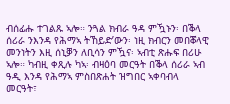ብሰፊሑ ተገልጹ ኣሎ። ንጓል ክብራ ዓዳ ምዃኑን፡ በቕላ ሰሪራ ንእንዳ የሕማኣ ትኸይድ’ውን፡ ነዚ ክብርን መበቖላዊ መንነትን እዚ ሰኒቓን ለቢሳን ምዃና፡ ኣብቲ ጽሑፍ በሪሁ ኣሎ። ካብዚ ቀጺሉ ካኣ፡ ብዛዕባ መርዓት በቕላ ሰሪራ ኣብ ዓዲ እንዳ የሕማኣ ምስበጽሐት ዝግበር ኣቀባብላ መርዓት፣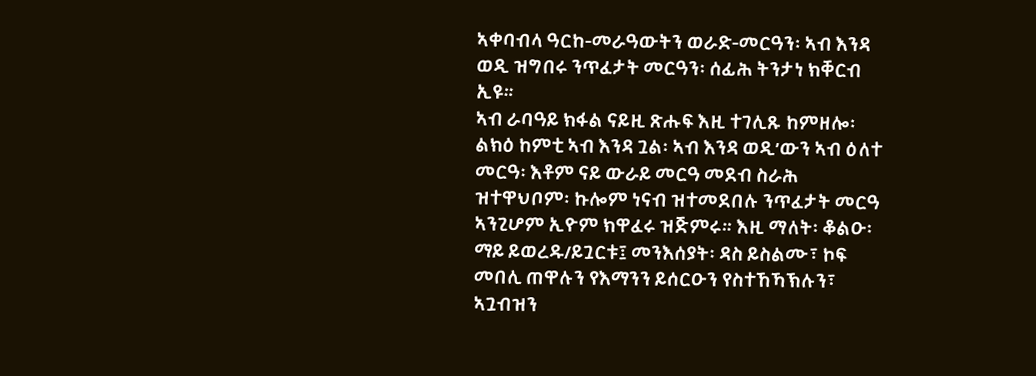ኣቀባብላ ዓርከ-መራዓውትን ወራድ-መርዓን፡ ኣብ እንዳ ወዲ ዝግበሩ ንጥፈታት መርዓን፡ ሰፊሕ ትንታነ ክቐርብ ኢዩ።
ኣብ ራባዓይ ክፋል ናይዚ ጽሑፍ እዚ ተገሊጹ ከምዘሎ፡ ልክዕ ከምቲ ኣብ እንዳ ጓል፡ ኣብ እንዳ ወዲ’ውን ኣብ ዕለተ መርዓ፡ እቶም ናይ ውራይ መርዓ መደብ ስራሕ ዝተዋህቦም፡ ኩሎም ነናብ ዝተመደበሉ ንጥፈታት መርዓ ኣንጊሆም ኢዮም ክዋፈሩ ዝጅምሩ። እዚ ማለት፡ ቆልዑ፡ ማይ ይወረዱ/ይጓርቱ፤ መንእሰያት፡ ዳስ ይስልሙ፣ ኮፍ መበሊ ጠዋሉን የእማንን ይሰርዑን የስተኸኻኽሉን፣ ኣጓብዝን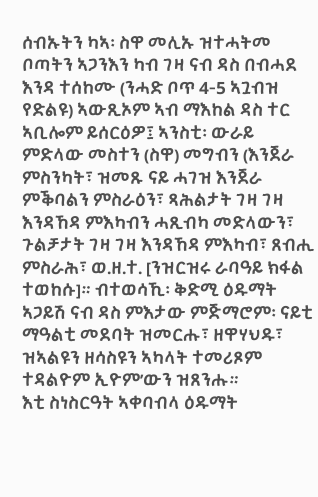ሰብኡትን ካኣ፡ ስዋ መሊኡ ዝተሓትመ ቦጣትን ኣጋንእን ካብ ገዛ ናብ ዳስ በብሓደ እንዳ ተሰከሙ (ንሓድ ቦጥ 4-5 ኣጓብዝ የድልዩ) ኣውጺኦም ኣብ ማእከል ዳስ ተር ኣቢሎም ይሰርዕዎ፤ ኣንስቲ፡ ውራይ ምድላው መስተን (ስዋ) መግብን (እንጀራ ምስንካት፣ ዝመጹ ናይ ሓገዝ እንጀራ ምቕባልን ምስራዕን፣ ጻሕልታት ገዛ ገዛ እንዳኸዳ ምእካብን ሓጺብካ መድላውን፣ ጉልቻታት ገዛ ገዛ እንዳኸዳ ምእካብ፣ ጸብሒ ምስራሕ፣ ወ.ዘ.ተ. [ንዝርዝሩ ራባዓይ ክፋል ተወከሱ]። ብተወሳኺ፡ ቅድሚ ዕዱማት ኣጋይሽ ናብ ዳስ ምእታው ምጅማሮም፡ ናይቲ ማዓልቲ መደባት ዝመርሑ፣ ዘዋሃህዱ፣ ዝኣልዩን ዘሳስዩን ኣካላት ተመሪጾም ተዳልዮም ኢዮም’ውን ዝጸንሑ።
እቲ ስነስርዓት ኣቀባብላ ዕዱማት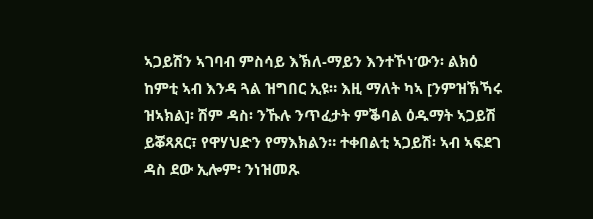ኣጋይሽን ኣገባብ ምስሳይ እኽለ-ማይን እንተኾነ’ውን፡ ልክዕ ከምቲ ኣብ እንዳ ጓል ዝግበር ኢዩ። እዚ ማለት ካኣ [ንምዝኽኻሩ ዝኣክል]፡ ሽም ዳስ፡ ንኹሉ ንጥፈታት ምቕባል ዕዱማት ኣጋይሽ ይቖጻጸር፣ የዋሃህድን የማእክልን። ተቀበልቲ ኣጋይሽ፡ ኣብ ኣፍደገ ዳስ ደው ኢሎም፡ ንነዝመጹ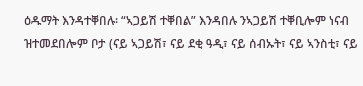ዕዱማት እንዳተቐበሉ፡ “ኣጋይሽ ተቐበል” እንዳበሉ ንኣጋይሽ ተቐቢሎም ነናብ ዝተመደበሎም ቦታ (ናይ ኣጋይሽ፣ ናይ ደቂ ዓዲ፣ ናይ ሰብኡት፣ ናይ ኣንስቲ፣ ናይ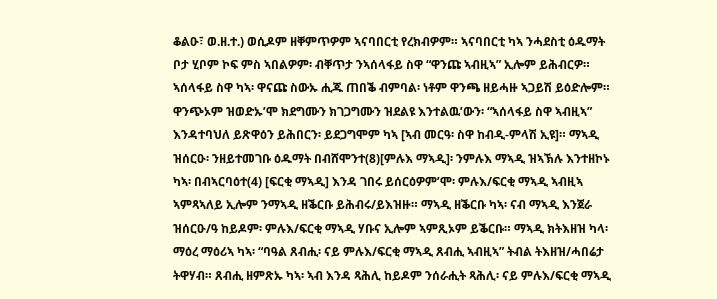ቆልዑ፣ ወ.ዘ.ተ.) ወሲዶም ዘቐምጥዎም ኣናባበርቲ የረክብዎም። ኣናባበርቲ ካኣ ንሓደስቲ ዕዱማት ቦታ ሂቦም ኮፍ ምስ ኣበልዎም፡ ብቐጥታ ንኣሰላፋይ ስዋ “ዋንጩ ኣብዚኣ” ኢሎም ይሕብርዎ። ኣሰላፋይ ስዋ ካኣ፡ ዋናጩ ስውኡ ሒጁ ጠበቕ ብምባል፡ ነቶም ዋንጫ ዘይሓዙ ኣጋይሽ ይዕድሎም። ዋንጭኦም ዝወድኡ’ሞ ክደግሙን ክገጋግሙን ዝደልዩ እንተልዉ’ውን፡ “ኣሰላፋይ ስዋ ኣብዚኣ” እንዳተባህለ ይጽዋዕን ይሕበርን፡ ይደጋግሞም ካኣ [ኣብ መርዓ፡ ስዋ ከብዲ-ምላሽ ኢዩ]። ማኣዲ ዝሰርዑ፡ ንዘይተመገቡ ዕዱማት በብሸሞንተ(8)[ምሉእ ማኣዲ]፡ ንምሉእ ማኣዲ ዝኣኽሉ እንተዘኮኑ ካኣ፡ በብኣርባዕተ(4) [ፍርቂ ማኣዲ] እንዳ ገበሩ ይሰርዕዎም’ሞ፡ ምሉእ/ፍርቂ ማኣዲ ኣብዚኣ ኣምጻኣለይ ኢሎም ንማኣዲ ዘቕርቡ ይሕብሩ/ይእዝዙ። ማኣዲ ዘቕርቡ ካኣ፡ ናብ ማኣዲ እንጀራ ዝሰርዑ/ዓ ከይዶም፡ ምሉእ/ፍርቂ ማኣዲ ሃቡና ኢሎም ኣምጺኦም ይቕርቡ። ማኣዲ ክትእዘዝ ካላ፡ ማዕረ ማዕሪኣ ካኣ፡ “ባዓል ጸብሒ፡ ናይ ምሉእ/ፍርቂ ማኣዲ ጸብሒ ኣብዚኣ” ትብል ትእዘዝ/ሓበሬታ ትዋሃብ። ጸብሒ ዘምጽኡ ካኣ፡ ኣብ እንዳ ጻሕሊ ከይዶም ንሰራሒት ጻሕሊ፡ ናይ ምሉእ/ፍርቂ ማኣዲ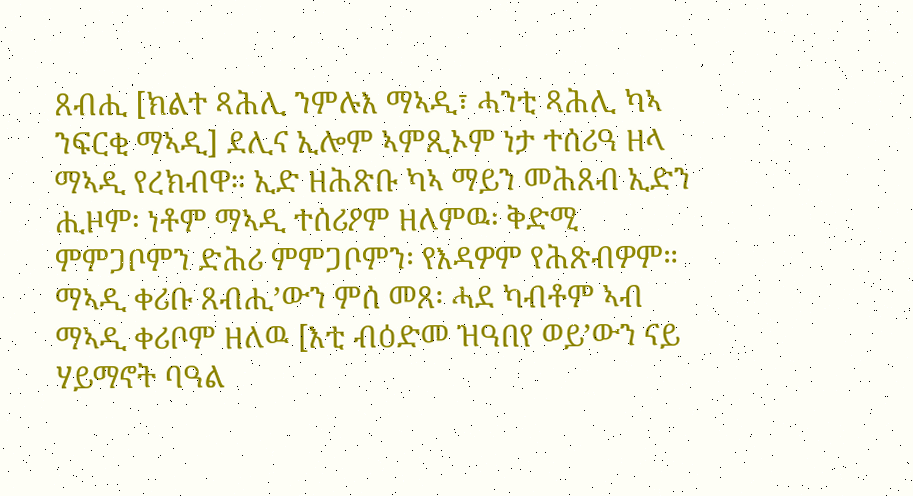ጸብሒ [ክልተ ጻሕሊ ንምሉእ ማኣዲ፣ ሓንቲ ጻሕሊ ካኣ ንፍርቂ ማኣዲ] ደሊና ኢሎም ኣምጺኦም ነታ ተሰሪዓ ዘላ ማኣዲ የረክብዋ። ኢድ ዘሕጽቡ ካኣ ማይን መሕጸብ ኢድን ሒዞም፡ ነቶም ማኣዲ ተሰሪዖም ዘለምዉ፡ ቅድሚ ምምጋቦምን ድሕሪ ምምጋቦምን፡ የእዳዎም የሕጽብዎም። ማኣዲ ቀሪቡ ጸብሒ’ውን ምሰ መጸ፡ ሓደ ካብቶም ኣብ ማኣዲ ቀሪቦም ዘለዉ [እቲ ብዕድመ ዝዓበየ ወይ’ውን ናይ ሃይማኖት ባዓል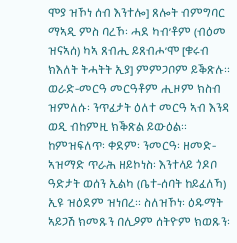ሞያ ዝኾነ ሰብ እንተሎ] ጸሎት ብምግባር ማኣዲ ምስ ባረኾ፡ ሓደ ካብ’ቶም (ብዕመ ዝናኣሰ) ካኣ ጸብሒ ይጸብሖ’ሞ [ቁሩብ ክእለት ትሓትት ኢያ] ምምጋቦም ይቕጽሉ። ወራድ-መርዓ መርዓቶም ሒዞም ክስብ ዝምለሱ፡ ንጥፈታት ዕለተ መርዓ ኣብ እንዳ ወዲ ብከምዚ ክቕጽል ይውዕል። ከምዝፍለጥ፡ ቀደም፡ ንመርዓ፡ ዘመድ-ኣዝማድ ጥራሕ ዘይኮነስ፡ እንተላይ ጎዶቦ ዓድታት ወሰን ኢልካ (ቤተ-ሰባት ከይፈለኻ) ኢዩ ዝዕደም ዝነበረ። ስለዝኾነ፡ ዕዱማት ኣይጋሽ ክመጹን በሊዖም ሰትዮም ክወጹን፡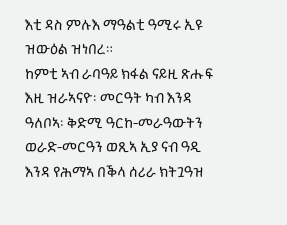እቲ ዳስ ምሉእ ማዓልቲ ዓሚሩ ኢዩ ዝውዕል ዝነበረ።
ከምቲ ኣብ ራባዓይ ክፋል ናይዚ ጽሑፍ እዚ ዝራኣናዮ፡ መርዓት ካብ እንዳ ዓለቦኣ፡ ቅድሚ ዓርከ-መራዓውትን ወራድ-መርዓን ወጺኣ ኢያ ናብ ዓዲ እንዳ የሕማኣ በቕላ ሰሪራ ክትጓዓዝ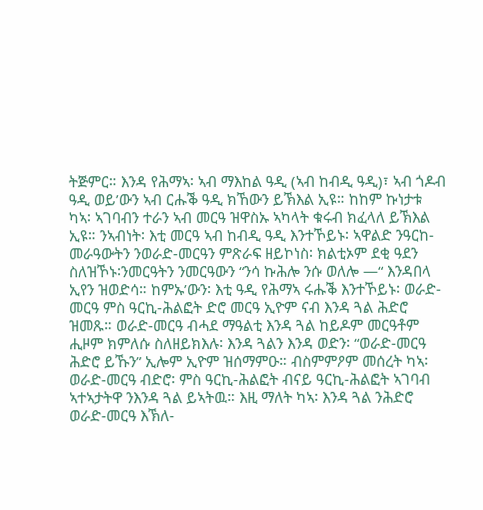ትጅምር። እንዳ የሕማኣ፡ ኣብ ማእከል ዓዲ (ኣብ ከብዲ ዓዲ)፣ ኣብ ጎዶብ ዓዲ ወይ’ውን ኣብ ርሑቕ ዓዲ ክኸውን ይኽእል ኢዩ። ከከም ኩነታቱ ካኣ፡ ኣገባብን ተራን ኣብ መርዓ ዝዋስኡ ኣካላት ቁሩብ ክፈላለ ይኽእል ኢዩ። ንኣብነት፡ እቲ መርዓ ኣብ ከብዲ ዓዲ እንተኾይኑ፡ ኣዋልድ ንዓርከ-መራዓውትን ንወራድ-መርዓን ምጽራፍ ዘይኮነስ፡ ክልቲኦም ደቂ ዓደን ስለዝኾኑ፡ንመርዓትን ንመርዓውን “ንሳ ኩሕሎ ንሱ ወለሎ —“ እንዳበላ ኢየን ዝወድሳ። ከምኡ’ውን፡ እቲ ዓዲ የሕማኣ ሩሑቕ እንተኾይኑ፡ ወራድ-መርዓ ምስ ዓርኪ-ሕልፎት ድሮ መርዓ ኢዮም ናብ እንዳ ጓል ሕድሮ ዝመጹ። ወራድ-መርዓ ብሓደ ማዓልቲ እንዳ ጓል ከይዶም መርዓቶም ሒዞም ክምለሱ ስለዘይክእሉ፡ እንዳ ጓልን እንዳ ወድን፡ “ወራድ-መርዓ ሕድሮ ይኹን” ኢሎም ኢዮም ዝሰማምዑ። ብስምምዖም መሰረት ካኣ፡ ወራድ-መርዓ ብድሮ፡ ምስ ዓርኪ-ሕልፎት ብናይ ዓርኪ-ሕልፎት ኣገባብ ኣተኣታትዋ ንእንዳ ጓል ይኣትዉ። እዚ ማለት ካኣ፡ እንዳ ጓል ንሕድሮ ወራድ-መርዓ እኽለ-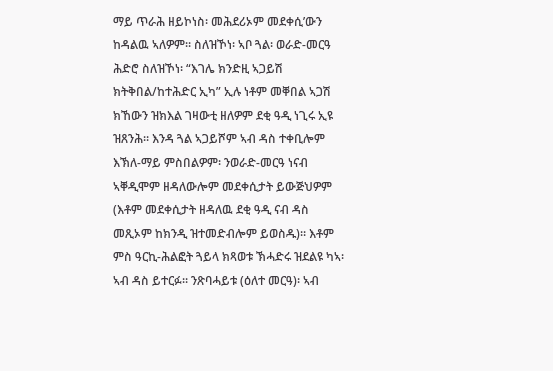ማይ ጥራሕ ዘይኮነስ፡ መሕደሪኦም መደቀሲ’ውን ከዳልዉ ኣለዎም። ስለዝኾነ፡ ኣቦ ጓል፡ ወራድ-መርዓ ሕድሮ ስለዝኾነ፡ “እገሌ ክንድዚ ኣጋይሽ ክትቅበል/ከተሕድር ኢካ” ኢሉ ነቶም መቐበል ኣጋሽ ክኸውን ዝክእል ገዛውቲ ዘለዎም ደቂ ዓዲ ነጊሩ ኢዩ ዝጸንሕ። እንዳ ጓል ኣጋይሾም ኣብ ዳስ ተቀቢሎም እኽለ-ማይ ምስበልዎም፡ ንወራድ-መርዓ ነናብ ኣቐዲሞም ዘዳለውሎም መደቀሲታት ይውጅህዎም (እቶም መደቀሲታት ዘዳለዉ ደቂ ዓዲ ናብ ዳስ መጺኦም ከክንዲ ዝተመድብሎም ይወስዱ)። እቶም ምስ ዓርኪ-ሕልፎት ጓይላ ክጻወቱ ኽሓድሩ ዝደልዩ ካኣ፡ ኣብ ዳስ ይተርፉ። ንጽባሓይቱ (ዕለተ መርዓ)፡ ኣብ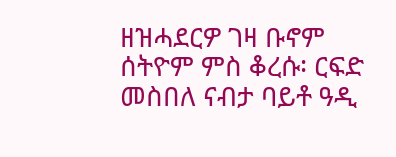ዘዝሓደርዎ ገዛ ቡኖም ሰትዮም ምስ ቆረሱ፡ ርፍድ መስበለ ናብታ ባይቶ ዓዲ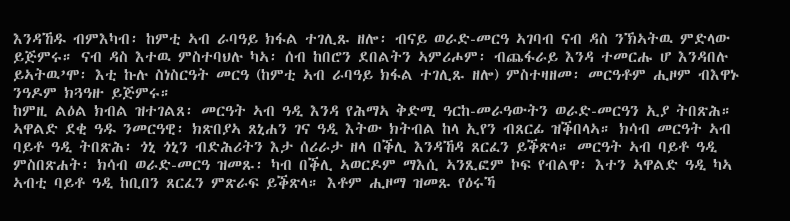እንዳኸዱ ብምእካብ፡ ከምቲ ኣብ ራባዓይ ክፋል ተገሊጹ ዘሎ፡ ብናይ ወራድ-መርዓ ኣገባብ ናብ ዳስ ንኽኣትዉ ምድላው ይጅምሩ። ናብ ዳስ እተዉ ምስተባህሉ ካኣ፡ ሰብ ከበሮን ደበልትን ኣምሪሖም፡ ብጨፋራይ እንዳ ተመርሑ ሆ እንዳበሉ ይኣትዉ’ሞ፡ እቲ ኩሉ ስነስርዓት መርዓ (ከምቲ ኣብ ራባዓይ ክፋል ተገሊጹ ዘሎ) ምስተዛዘመ፡ መርዓቶም ሒዞም ብእዋኑ ንዓዶም ክጓዓዙ ይጅምሩ።
ከምዚ ልዕል ክብል ዝተገልጸ፡ መርዓት ኣብ ዓዲ እንዳ የሕማኣ ቅድሚ ዓርከ-መራዓውትን ወራድ-መርዓን ኢያ ትበጽሕ። ኣዋልድ ደቂ ዓዱ ንመርዓዊ፡ ክጽበያኣ ጸኒሐን ገና ዓዲ እትው ክትብል ከላ ኢየን ብጸርፊ ዝቕበላኣ። ክሳብ መርዓት ኣብ ባይቶ ዓዲ ትበጽሕ፡ ጎኒ ጎኒን ብድሕሪትን እታ ሰሪራታ ዘላ በቕሊ እንዳኸዳ ጸርፈን ይቕጽላ። መርዓት ኣብ ባይቶ ዓዲ ምስበጽሐት፡ ክሳብ ወራድ-መርዓ ዝመጹ፡ ካብ በቕሊ ኣወርዶም ማእሲ ኣንጺፎም ኮፍ የብልዋ፡ እተን ኣዋልድ ዓዲ ካኣ ኣብቲ ባይቶ ዓዲ ከቢበን ጸርፈን ምጽራፍ ይቕጽላ። እቶም ሒዞማ ዝመጹ የዕሩኻ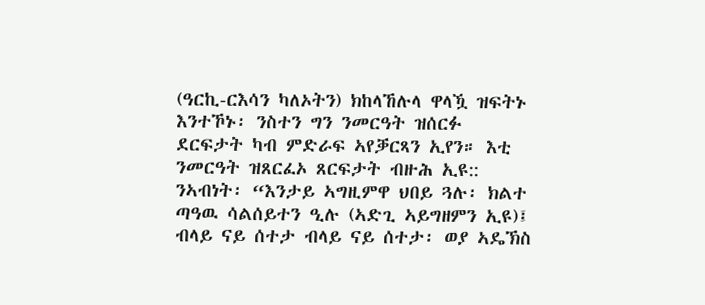(ዓርኪ-ርእሳን ካለኦትን) ክከላኸሉላ ዋላዃ ዝፍትኑ እንተኾኑ፡ ንስተን ግን ንመርዓት ዝሰርፉ ደርፍታት ካብ ምድራፍ ኣየቓርጻን ኢየን። እቲ ንመርዓት ዝጸርፈኦ ጸርፍታት ብዙሕ ኢዩ:: ንኣብነት፡ “እንታይ ኣግዚምዋ ህበይ ጓሉ፡ ክልተ ጣዓዉ ሳልሰይተን ዒሉ (ኣድጊ ኣይግዘምን ኢዩ)፤ ብላይ ናይ ሰተታ ብላይ ናይ ሰተታ፡ ወያ ኣዴኽስ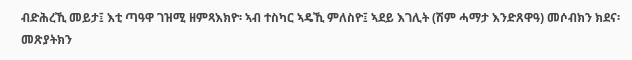ብድሕረኺ መይታ፤ እቲ ጣዓዋ ገዝሚ ዘምጻእክዮ፡ ኣብ ተስካር ኣዴኺ ምለስዮ፤ ኣደይ እገሊት (ሽም ሓማታ እንድጸዋዓ) መሶብክን ክደና፡ መጽያትክን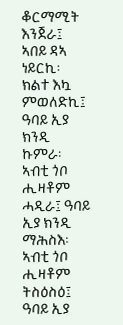ቆርማሚት እንጀራ፤ ኣበይ ዳኣ ነይርኪ፡ ክልተ እኳ ምወለድኪ፤ ዓባይ ኢያ ክንዲ ኩምራ፡ ኣብቲ ጎቦ ሒዛቶም ሓዲራ፤ ዓባይ ኢያ ክንዲ ማሕስእ፡ ኣብቲ ጎቦ ሒዛቶም ትስዕስዕ፤ ዓባይ ኢያ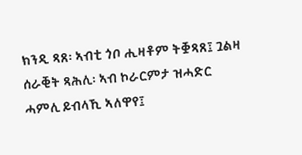ክንዲ ጻጸ፡ ኣብቲ ጎቦ ሒዛቶም ትቛጻጸ፤ ጓልዛ ሰራቒት ጻሕሊ፡ ኣብ ኮራርምታ ዝሓድር ሓምሊ ይብላኺ ኣለዋየ፤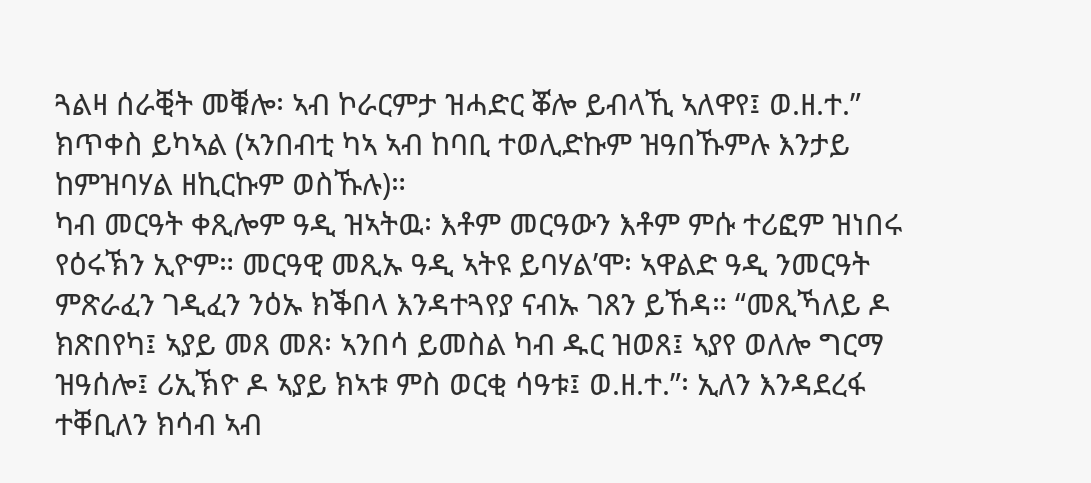ጓልዛ ሰራቒት መቑሎ፡ ኣብ ኮራርምታ ዝሓድር ቖሎ ይብላኺ ኣለዋየ፤ ወ.ዘ.ተ.” ክጥቀስ ይካኣል (ኣንበብቲ ካኣ ኣብ ከባቢ ተወሊድኩም ዝዓበኹምሉ እንታይ ከምዝባሃል ዘኪርኩም ወስኹሉ)።
ካብ መርዓት ቀጺሎም ዓዲ ዝኣትዉ፡ እቶም መርዓውን እቶም ምሱ ተሪፎም ዝነበሩ የዕሩኽን ኢዮም። መርዓዊ መጺኡ ዓዲ ኣትዩ ይባሃል’ሞ፡ ኣዋልድ ዓዲ ንመርዓት ምጽራፈን ገዲፈን ንዕኡ ክቕበላ እንዳተጓየያ ናብኡ ገጸን ይኸዳ። “መጺኻለይ ዶ ክጽበየካ፤ ኣያይ መጸ መጸ፡ ኣንበሳ ይመስል ካብ ዱር ዝወጸ፤ ኣያየ ወለሎ ግርማ ዝዓሰሎ፤ ሪኢኽዮ ዶ ኣያይ ክኣቱ ምስ ወርቂ ሳዓቱ፤ ወ.ዘ.ተ.”፡ ኢለን እንዳደረፋ ተቐቢለን ክሳብ ኣብ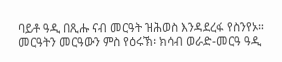ባይቶ ዓዲ በጺሑ ናብ መርዓት ዝሕወስ እንዳደረፋ የስንየኦ። መርዓትን መርዓውን ምስ የዕሩኽ፡ ክሳብ ወራድ-መርዓ ዓዲ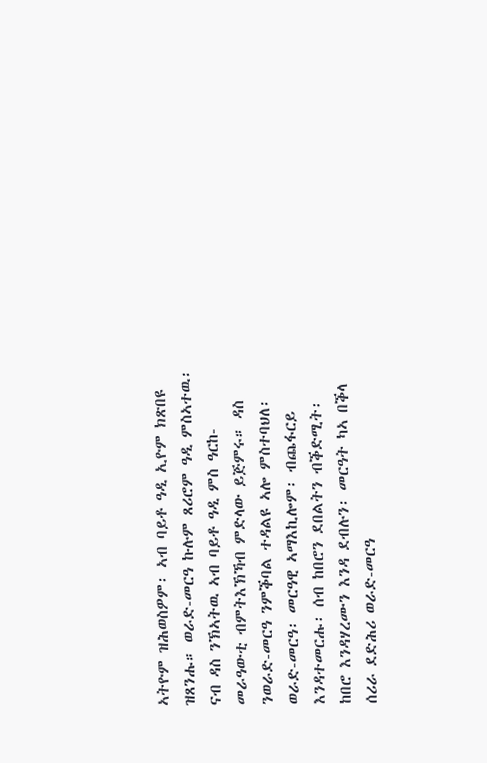ኣትዮም ዝሕወስዎም፡ ኣብ ባይቶ ዓዲ ኢዮም ክጽበዩ ዝጸንሑ። ወራድ-መርዓ ኩሉም ጸሪሮም ዓዲ ምስኣተዉ፡ ናብ ዳስ ንኽኣትዉ ኣብ ባይቶ ዓዲ ምስ ዓርከ-መራዓውቲ ብምትእኽኻብ ምድላው ይጅምሩ። ዳስ ንወራድ-መርዓ ንምቕባል ተዳልዩ ኣሎ ምስተባህለ፡ ወራድ-መርዓ፡ መርዓዊ ኣማእኪሎም፡ ብጨፋርይ እንዳተመርሑ፡ ሰብ ከበሮን ደበልትን ብቕድሚት፡ ከበሮ እንዳሃረሙን እንዳ ደብሉን፡ መርዓት ካኣ በቕላ ሰሪራ ደድሕሪ ወራድ-መርዓ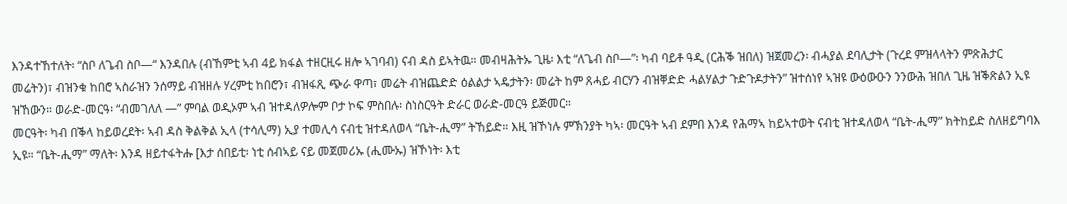እንዳተኸተለት፡ “ስቦ ለጌብ ስቦ—“ እንዳበሉ (ብኸምቲ ኣብ 4ይ ክፋል ተዘርዚሩ ዘሎ ኣገባብ) ናብ ዳስ ይኣትዉ። መብዛሕትኡ ጊዜ፡ እቲ “ለጌብ ስቦ—”፡ ካብ ባይቶ ዓዲ (ርሕቕ ዝበለ) ዝጀመረን፡ ብሓያል ደባሊታት (ጉረደ ምዝላላትን ምጽሕታር መሬትን)፣ ብዝንቁ ከበሮ ኣስራዝን ንሰማይ ብዝዘሉ ሃረምቲ ከበሮን፣ ብዝፋጺ ጭራ ዋጣ፣ መሬት ብዝጨድድ ዕልልታ ኣዴታትን፡ መሬት ከም ጸሓይ ብርሃን ብዝቐድድ ሓልሃልታ ጉድጉዶታትን” ዝተሰነየ ኣዝዩ ውዕውዑን ንንውሕ ዝበለ ጊዜ ዝቕጽልን ኢዩ ዝኸውን። ወራድ-መርዓ፡ “ብመገለለ —” ምባል ወዲኦም ኣብ ዝተዳለዎሎም ቦታ ኮፍ ምስበሉ፡ ስነስርዓት ድራር ወራድ-መርዓ ይጅመር።
መርዓት፡ ካብ በቕላ ከይወረደት፡ ኣብ ዳስ ቅልቅል ኢላ (ተሳሊማ) ኢያ ተመሊሳ ናብቲ ዝተዳለወላ “ቤት-ሒማ” ትኸይድ። እዚ ዝኾነሉ ምኽንያት ካኣ፡ መርዓት ኣብ ደምበ እንዳ የሕማኣ ከይኣተወት ናብቲ ዝተዳለወላ “ቤት-ሒማ” ክትከይድ ስለዘይግባእ ኢዩ። “ቤት-ሒማ” ማለት፡ እንዳ ዘይተፋትሑ [እታ ሰበይቲ፡ ነቲ ሰብኣይ ናይ መጀመሪኡ (ሒሙኡ) ዝኾነት፡ እቲ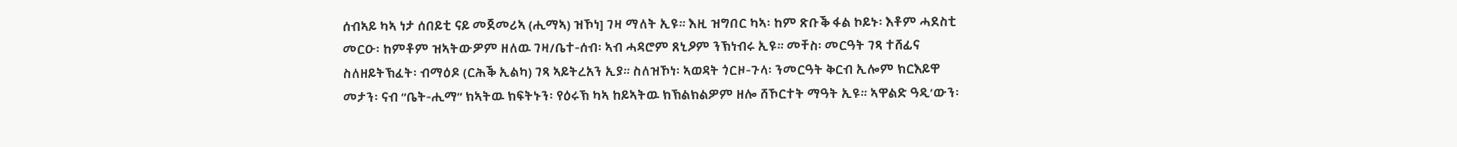ሰብኣይ ካኣ ነታ ሰበይቲ ናይ መጀመሪኣ (ሒማኣ) ዝኾነ] ገዛ ማለት ኢዩ። እዚ ዝግበር ካኣ፡ ከም ጽቡቕ ፋል ኮይኑ፡ እቶም ሓደስቲ መርዑ፡ ከምቶም ዝኣትውዎም ዘለዉ ገዛ/ቤተ-ሰብ፡ ኣብ ሓዳሮም ጸኒዖም ንኽነብሩ ኢዩ። መቸስ፡ መርዓት ገጻ ተሸፊና ስለዘይትኽፈት፡ ብማዕዶ (ርሕቕ ኢልካ) ገጻ ኣይትረአን ኢያ። ስለዝኾነ፡ ኣወዳት ጎርዞ-ጉላ፡ ንመርዓት ቅርብ ኢሎም ክርእይዋ መታን፡ ናብ “ቤት-ሒማ” ክኣትዉ ክፍትኑን፡ የዕሩኽ ካኣ ከይኣትዉ ክኽልክልዎም ዘሎ ሸኾርተት ማዓት ኢዩ። ኣዋልድ ዓዲ’ውን፡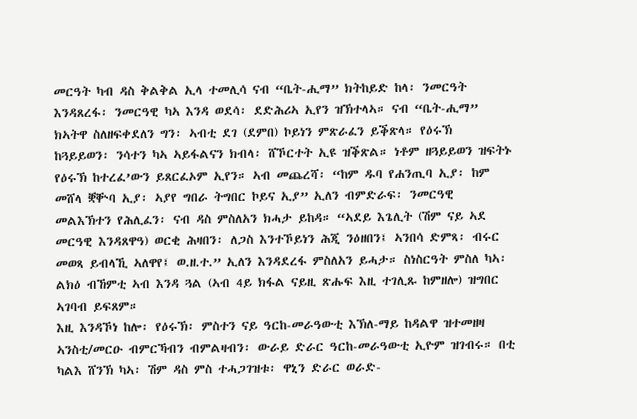መርዓት ካብ ዳስ ቅልቅል ኢላ ተመሊሳ ናብ “ቤት-ሒማ” ክትከይድ ከላ፡ ንመርዓት እንዳጸረፋ፡ ንመርዓዊ ካኣ እንዳ ወደሳ፡ ደድሕሪኣ ኢየን ዝኽተላኣ። ናብ “ቤት-ሒማ” ክኣትዋ ስለዘፍቀደለን ግን፡ ኣብቲ ደገ (ደምበ) ኮይነን ምጽራፈን ይቕጽላ። የዕሩኽ ከጓይይወን፡ ንሳተን ካኣ ኣይፋልናን ክብላ፡ ሸኾርተት ኢዩ ዝቕጽል። ነቶም ዘጓይይወን ዝፍትኑ የዕሩኽ ከተረፈ’ውን ይጸርፈኦም ኢየን። ኣብ መጨረሻ፡ “ከም ዱባ የሐንጢባ ኢያ፡ ከም መሸላ ቛቝባ ኢያ፡ ኣያየ ግበራ ትግበር ኮይና ኢያ” ኢለን ብምድራፍ፡ ንመርዓዊ መልእኽተን የሕሊፈን፡ ናብ ዳስ ምስለአን ክሓታ ይከዳ። “ኣደይ እጌሊት (ሽም ናይ ኣደ መርዓዊ እንዳጸዋዓ) ወርቂ ሕዛበን፡ ለጋስ እንተኾይነን ሕጂ ንዕዘበን፤ ኣንበሳ ድምጻ፡ ብሩር መወጻ ይብላኺ ኣለዋየ፤ ወ.ዘ.ተ.” ኢለን እንዳደረፋ ምስለአን ይሓታ። ስነስርዓት ምስለ ካኣ፡ ልክዕ ብኸምቲ ኣብ እንዳ ጓል (ኣብ 4ይ ክፋል ናይዚ ጽሑፍ እዚ ተገሊጹ ከምዘሎ) ዝግበር ኣገባብ ይፍጸም።
እዚ እንዳኾነ ከሎ፡ የዕሩኽ፡ ምስተን ናይ ዓርከ-መራዓውቲ እኽለ-ማይ ከዳልዋ ዝተመዘዛ ኣንስቲ/መርዑ ብምርኻብን ብምልዛብን፡ ውራይ ድራር ዓርከ-መራዓውቲ ኢዮም ዝገብሩ። በቲ ካልእ ሸንኽ ካኣ፡ ሽም ዳስ ምስ ተሓጋገዝቱ፡ ዋኒን ድራር ወራድ-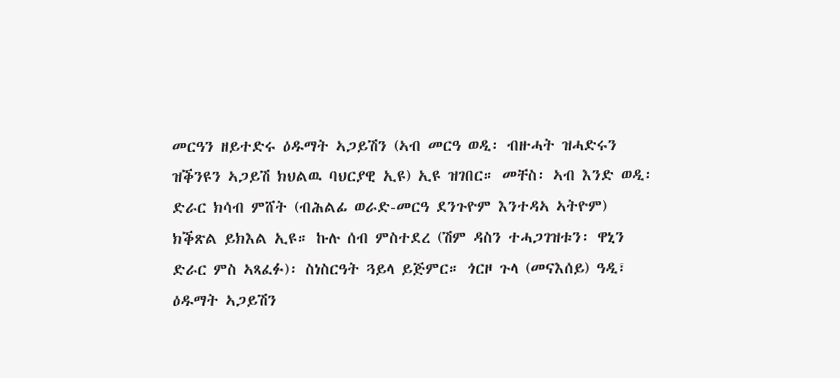መርዓን ዘይተድሩ ዕዱማት ኣጋይሽን (ኣብ መርዓ ወዲ፡ ብዙሓት ዝሓድሩን ዝቕንዩን ኣጋይሽ ክህልዉ ባህርያዊ ኢዩ) ኢዩ ዝገበር። መቸስ፡ ኣብ እንድ ወዲ፡ ድራር ክሳብ ምሸት (ብሕልፊ ወራድ-መርዓ ደንጉዮም እንተዳኣ ኣትዮም) ክቕጽል ይክእል ኢዩ። ኩሉ ሰብ ምስተደረ (ሽም ዳስን ተሓጋገዝቱን፡ ዋኒን ድራር ምስ ኣጻፈፉ)፡ ስነስርዓት ጓይላ ይጅምር። ጎርዞ ጉላ (መናእሰይ) ዓዲ፣ ዕዱማት ኣጋይሽን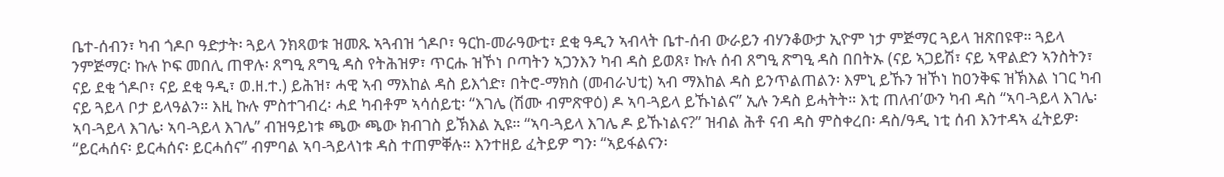ቤተ-ሰብን፣ ካብ ጎዶቦ ዓድታት፡ ጓይላ ንክጻወቱ ዝመጹ ኣጓብዝ ጎዶቦ፣ ዓርከ-መራዓውቲ፣ ደቂ ዓዲን ኣብላት ቤተ-ሰብ ውራይን ብሃንቆውታ ኢዮም ነታ ምጅማር ጓይላ ዝጽበዩዋ። ጓይላ ንምጅማር፡ ኩሉ ኮፍ መበሊ ጠዋሉ፡ ጸግዒ ጸግዒ ዳስ የትሕዝዎ፣ ጥርሑ ዝኾነ ቦጣትን ኣጋንእን ካብ ዳስ ይወጸ፣ ኩሉ ሰብ ጸግዒ ጽግዒ ዳስ በበትኡ (ናይ ኣጋይሽ፣ ናይ ኣዋልድን ኣንስትን፣ ናይ ደቂ ጎዶቦ፣ ናይ ደቂ ዓዲ፣ ወ.ዘ.ተ.) ይሕዝ፣ ሓዊ ኣብ ማእከል ዳስ ይእጎድ፣ በትሮ-ማክስ (መብራህቲ) ኣብ ማእከል ዳስ ይንጥልጠልን፡ እምኒ ይኹን ዝኾነ ከዐንቅፍ ዝኽእል ነገር ካብ ናይ ጓይላ ቦታ ይላዓልን። እዚ ኩሉ ምስተገብረ፡ ሓደ ካብቶም ኣሳሰይቲ፡ “እገሌ (ሽሙ ብምጽዋዕ) ዶ ኣባ-ጓይላ ይኹነልና” ኢሉ ንዳስ ይሓትት። እቲ ጠለብ’ውን ካብ ዳስ “ኣባ-ጓይላ እገሌ፡ ኣባ-ጓይላ እገሌ፡ ኣባ-ጓይላ እገሌ” ብዝዓይነቱ ጫው ጫው ክብገስ ይኽእል ኢዩ። “ኣባ-ጓይላ እገሌ ዶ ይኹነልና?” ዝብል ሕቶ ናብ ዳስ ምስቀረበ፡ ዳስ/ዓዲ ነቲ ሰብ እንተዳኣ ፈትይዎ፡ “ይርሓሰና፡ ይርሓሰና፡ ይርሓሰና” ብምባል ኣባ-ጓይላነቱ ዳስ ተጠምቐሉ። እንተዘይ ፈትይዎ ግን፡ “ኣይፋልናን፡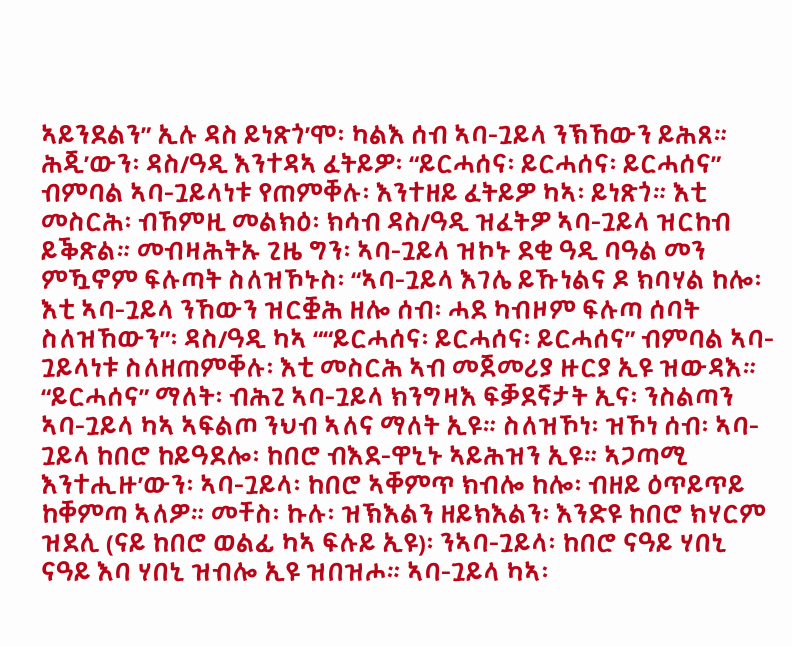ኣይንደልን” ኢሉ ዳስ ይነጽጎ’ሞ፡ ካልእ ሰብ ኣባ-ጓይላ ንኽኸውን ይሕጸ። ሕጂ’ውን፡ ዳስ/ዓዲ እንተዳኣ ፈትይዎ፡ “ይርሓሰና፡ ይርሓሰና፡ ይርሓሰና” ብምባል ኣባ-ጓይላነቱ የጠምቐሉ፡ እንተዘይ ፈትይዎ ካኣ፡ ይነጽጎ። እቲ መስርሕ፡ ብኸምዚ መልክዕ፡ ክሳብ ዳስ/ዓዲ ዝፈትዎ ኣባ-ጓይላ ዝርከብ ይቕጽል። መብዛሕትኡ ጊዜ ግን፡ ኣባ-ጓይላ ዝኮኑ ደቂ ዓዲ ባዓል መን ምዃኖም ፍሉጣት ስለዝኾኑስ፡ “ኣባ-ጓይላ እገሌ ይኹነልና ዶ ክባሃል ከሎ፡ እቲ ኣባ-ጓይላ ንኸውን ዝርቛሕ ዘሎ ሰብ፡ ሓደ ካብዞም ፍሉጣ ሰባት ስለዝኸውን”፡ ዳስ/ዓዲ ካኣ ““ይርሓሰና፡ ይርሓሰና፡ ይርሓሰና” ብምባል ኣባ-ጓይላነቱ ስለዘጠምቐሉ፡ እቲ መስርሕ ኣብ መጀመሪያ ዙርያ ኢዩ ዝውዳእ።
“ይርሓሰና” ማለት፡ ብሕጊ ኣባ-ጓይላ ክንግዛእ ፍቓደኛታት ኢና፡ ንስልጣን ኣባ-ጓይላ ካኣ ኣፍልጦ ንህብ ኣለና ማለት ኢዩ። ስለዝኾነ፡ ዝኾነ ሰብ፡ ኣባ-ጓይላ ከበሮ ከይዓደሎ፡ ከበሮ ብእደ-ዋኒኑ ኣይሕዝን ኢዩ። ኣጋጣሚ እንተሒዙ’ውን፡ ኣባ-ጓይላ፡ ከበሮ ኣቐምጥ ክብሎ ከሎ፡ ብዘይ ዕጥይጥይ ከቐምጣ ኣለዎ። መቸስ፡ ኩሉ፡ ዝኽእልን ዘይክእልን፡ እንድዩ ከበሮ ክሃርም ዝደሊ (ናይ ከበሮ ወልፊ ካኣ ፍሉይ ኢዩ)፡ ንኣባ-ጓይላ፡ ከበሮ ናዓይ ሃበኒ ናዓይ እባ ሃበኒ ዝብሎ ኢዩ ዝበዝሖ። ኣባ-ጓይላ ካኣ፡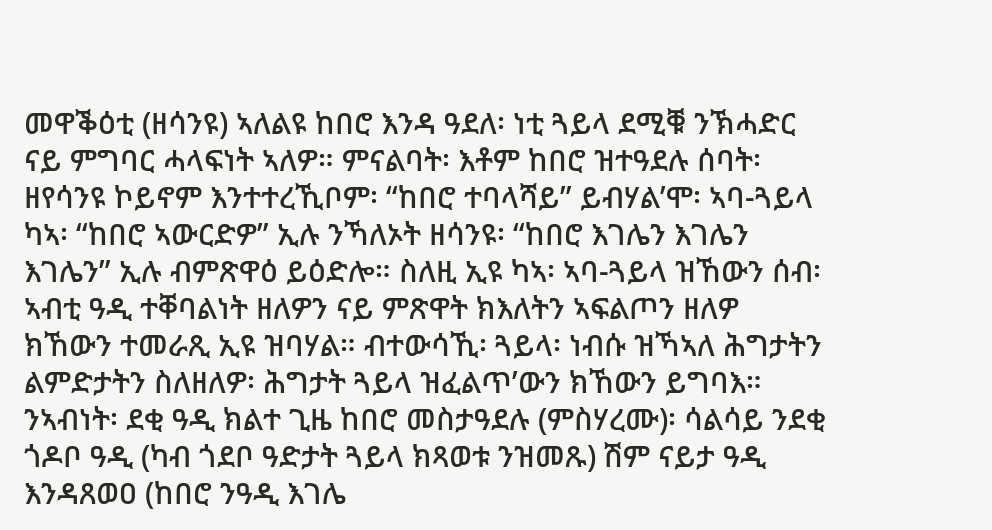መዋቕዕቲ (ዘሳንዩ) ኣለልዩ ከበሮ እንዳ ዓደለ፡ ነቲ ጓይላ ደሚቑ ንኽሓድር ናይ ምግባር ሓላፍነት ኣለዎ። ምናልባት፡ እቶም ከበሮ ዝተዓደሉ ሰባት፡ ዘየሳንዩ ኮይኖም እንተተረኺቦም፡ “ከበሮ ተባላሻይ” ይብሃል’ሞ፡ ኣባ-ጓይላ ካኣ፡ “ከበሮ ኣውርድዎ” ኢሉ ንኻለኦት ዘሳንዩ፡ “ከበሮ እገሌን እገሌን እገሌን” ኢሉ ብምጽዋዕ ይዕድሎ። ስለዚ ኢዩ ካኣ፡ ኣባ-ጓይላ ዝኸውን ሰብ፡ ኣብቲ ዓዲ ተቐባልነት ዘለዎን ናይ ምጽዋት ክእለትን ኣፍልጦን ዘለዎ ክኸውን ተመራጺ ኢዩ ዝባሃል። ብተውሳኺ፡ ጓይላ፡ ነብሱ ዝኻኣለ ሕግታትን ልምድታትን ስለዘለዎ፡ ሕግታት ጓይላ ዝፈልጥ’ውን ክኸውን ይግባእ። ንኣብነት፡ ደቂ ዓዲ ክልተ ጊዜ ከበሮ መስታዓደሉ (ምስሃረሙ)፡ ሳልሳይ ንደቂ ጎዶቦ ዓዲ (ካብ ጎደቦ ዓድታት ጓይላ ክጻወቱ ንዝመጹ) ሽም ናይታ ዓዲ እንዳጸወዐ (ከበሮ ንዓዲ እገሌ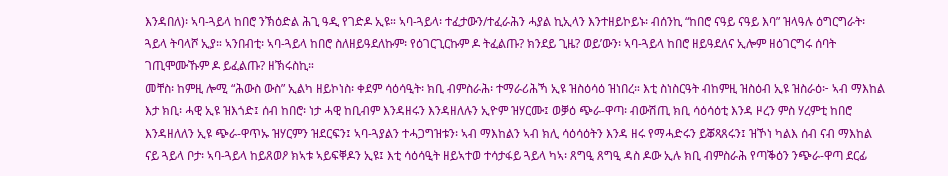እንዳበለ)፡ ኣባ-ጓይላ ከበሮ ንኽዕድል ሕጊ ዓዲ የገድዶ ኢዩ። ኣባ-ጓይላ፡ ተፈታውን/ተፈራሕን ሓያል ኪኢላን እንተዘይኮይኑ፡ ብሰንኪ “ከበሮ ናዓይ ናዓይ እባ” ዝላዓሉ ዕግርግራት፡ ጓይላ ትባላሾ ኢያ። ኣንበብቲ፡ ኣባ-ጓይላ ከበሮ ስለዘይዓደለኩም፡ የዕገርጊርኩም ዶ ትፈልጡ? ክንደይ ጊዜ? ወይ’ውን፡ ኣባ-ጓይላ ከበሮ ዘይዓደለና ኢሎም ዘዕገርግሩ ሰባት ገጢሞሙኹም ዶ ይፈልጡ? ዘኽሩስኪ።
መቸስ፡ ከምዚ ሎሚ “ሕውስ ውስ” ኢልካ ዘይኮነስ፡ ቀደም ሳዕሳዒት፡ ክቢ ብምስራሕ፡ ተማራሪሕኻ ኢዩ ዝስዕሳዕ ዝነበረ። እቲ ስነስርዓት ብከምዚ ዝስዕብ ኢዩ ዝስራዕ፦ ኣብ ማእከል እታ ክቢ፡ ሓዊ ኢዩ ዝእጎድ፤ ሰብ ከበሮ፡ ነታ ሓዊ ከቢብም እንዳዘሩን እንዳዘለሉን ኢዮም ዝሃርሙ፤ ወቓዕ ጭራ-ዋጣ፡ ብውሽጢ ክቢ ሳዕሳዕቲ እንዳ ዞረን ምስ ሃረምቲ ከበሮ እንዳዘለለን ኢዩ ጭራ-ዋጥኡ ዝሃርምን ዝደርፍን፤ ኣባ-ጓያልን ተሓጋግዝቱን፡ ኣብ ማእከልን ኣብ ክሊ ሳዕሳዕትን እንዳ ዘሩ የማሓድሩን ይቖጻጸሩን፤ ዝኾነ ካልእ ሰብ ናብ ማእከል ናይ ጓይላ ቦታ፡ ኣባ-ጓይላ ከይጸወዖ ክኣቱ ኣይፍቐዶን ኢዩ፤ እቲ ሳዕሳዒት ዘይኣተወ ተሳታፋይ ጓይላ ካኣ፡ ጸግዒ ጸግዒ ዳስ ዶው ኢሉ ክቢ ብምስራሕ የጣቕዕን ንጭራ-ዋጣ ደርፊ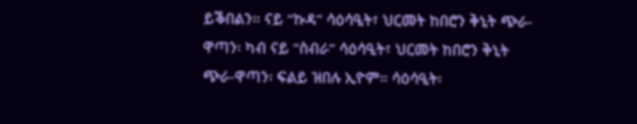ይቕበልን። ናይ “ኩዳ” ሳዕሳዒት፣ ህርመት ከበሮን ቅኒት ጭራ-ዋጣን፡ ካብ ናይ “ስብራ” ሳዕሳዒት፣ ህርመት ከበሮን ቅኒት ጭራ-ዋጣን፡ ፍልይ ዝበሉ ኢዮም። ሳዕሳዒት፡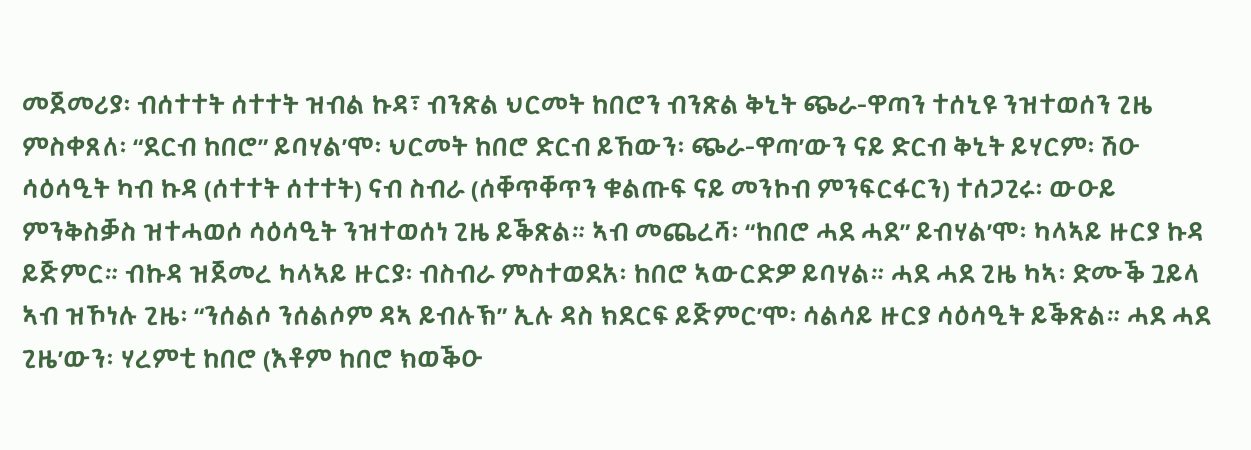መጀመሪያ፡ ብሰተተት ሰተተት ዝብል ኩዳ፣ ብንጽል ህርመት ከበሮን ብንጽል ቅኒት ጭራ-ዋጣን ተሰኒዩ ንዝተወሰን ጊዜ ምስቀጸለ፡ “ደርብ ከበሮ” ይባሃል’ሞ፡ ህርመት ከበሮ ድርብ ይኸውን፡ ጭራ-ዋጣ’ውን ናይ ድርብ ቅኒት ይሃርም፡ ሽዑ ሳዕሳዒት ካብ ኩዳ (ሰተተት ሰተተት) ናብ ስብራ (ሰቐጥቐጥን ቁልጡፍ ናይ መንኮብ ምንፍርፋርን) ተሰጋጊሩ፡ ውዑይ ምንቅስቓስ ዝተሓወሶ ሳዕሳዒት ንዝተወሰነ ጊዜ ይቕጽል። ኣብ መጨረሻ፡ “ከበሮ ሓደ ሓደ” ይብሃል’ሞ፡ ካላኣይ ዙርያ ኩዳ ይጅምር። ብኩዳ ዝጀመረ ካላኣይ ዙርያ፡ ብስብራ ምስተወደአ፡ ከበሮ ኣውርድዎ ይባሃል። ሓደ ሓደ ጊዜ ካኣ፡ ድሙቕ ጓይላ ኣብ ዝኾነሉ ጊዜ፡ “ንሰልሶ ንሰልሶም ዳኣ ይብሉኽ” ኢሉ ዳስ ክደርፍ ይጅምር’ሞ፡ ሳልሳይ ዙርያ ሳዕሳዒት ይቕጽል። ሓደ ሓደ ጊዜ’ውን፡ ሃረምቲ ከበሮ (እቶም ከበሮ ክወቕዑ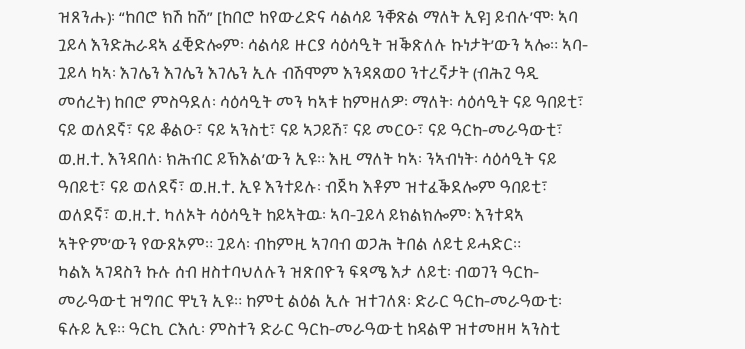ዝጸንሑ)፡ “ከበሮ ክሽ ከሽ” [ከበሮ ከየውረድና ሳልሳይ ንቐጽል ማለት ኢዩ] ይብሉ’ሞ፡ ኣባ ጓይላ እንድሕራዳኣ ፈቒድሎም፡ ሳልሳይ ዙርያ ሳዕሳዒት ዝቕጽለሉ ኩነታት’ውን ኣሎ። ኣባ-ጓይላ ካኣ፡ እገሌን እገሌን እገሌን ኢሉ ብሽሞም እንዳጸወዐ ንተረኛታት (ብሕጊ ዓዲ መሰረት) ከበሮ ምስዓደለ፡ ሳዕሳዒት መን ካኣቱ ከምዘለዎ፡ ማለት፡ ሳዕሳዒት ናይ ዓበይቲ፣ ናይ ወለደኛ፣ ናይ ቆልዑ፣ ናይ ኣንስቲ፣ ናይ ኣጋይሽ፣ ናይ መርዑ፣ ናይ ዓርከ-መራዓውቲ፣ ወ.ዘ.ተ. እንዳበለ፡ ክሕብር ይኽእል’ውን ኢዩ። እዚ ማለት ካኣ፡ ንኣብነት፡ ሳዕሳዒት ናይ ዓበይቲ፣ ናይ ወለደኛ፣ ወ.ዘ.ተ. ኢዩ እንተይሉ፡ ብጀካ እቶም ዝተፈቕደሎም ዓበይቲ፣ ወለደኛ፣ ወ.ዘ.ተ. ካለኦት ሳዕሳዒት ከይኣትዉ፡ ኣባ-ጓይላ ይክልክሎም፡ እንተዳኣ ኣትዮም’ውን የውጸኦም። ጓይላ፡ ብከምዚ ኣገባብ ወጋሕ ትበል ለይቲ ይሓድር።
ካልእ ኣገዳስን ኩሉ ሰብ ዘስተባህለሉን ዝጽበዮን ፍጻሜ እታ ለይቲ፡ ብወገን ዓርከ-መራዓውቲ ዝግበር ዋኒን ኢዩ። ከምቲ ልዕል ኢሉ ዝተገለጸ፡ ድራር ዓርከ-መራዓውቲ፡ ፍሉይ ኢዩ። ዓርኪ ርእሲ፡ ምስተን ድራር ዓርከ-መራዓውቲ ከዳልዋ ዝተመዘዛ ኣንስቲ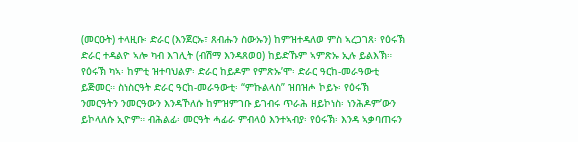(መርዑት) ተላዚቡ፡ ድራር (እንጀርኡ፣ ጸብሑን ስውኡን) ከምዝተዳለወ ምስ ኣረጋገጸ፡ የዕሩኽ ድራር ተዳልዮ ኣሎ ካብ እገሊት (ብሽማ እንዳጸወዐ) ከይድኹም ኣምጽኡ ኢሉ ይልእኽ። የዕሩኽ ካኣ፡ ከምቲ ዝተባህልዎ፡ ድራር ከይዶም የምጽኡ’ሞ፡ ድራር ዓርከ-መራዓውቲ ይጅመር። ስነስርዓት ድራር ዓርከ-መራዓውቲ፡ “ምኩልላስ” ዝበዝሖ ኮይኑ፡ የዕሩኽ ንመርዓትን ንመርዓውን እንዳኾለሱ ከምዝምገቡ ይገብሩ ጥራሕ ዘይኮነስ፡ ነንሕዶም’ውን ይኮላለሱ ኢዮም። ብሕልፊ፡ መርዓት ሓፊራ ምብላዕ እንተኣብያ፡ የዕሩኽ፡ እንዳ ኣቃባጠሩን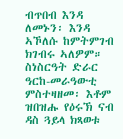ብጥበብ እንዳ ለመኑን፡ እንዳ ኣኾለሱ ከምትምገብ ክገብሩ ኣለዎም። ስነስርዓት ድራር ዓርከ-መራዓውቲ ምስተዛዘመ፡ እቶም ዝበዝሑ የዕሩኽ ናብ ዳስ ጓይላ ክጻወቱ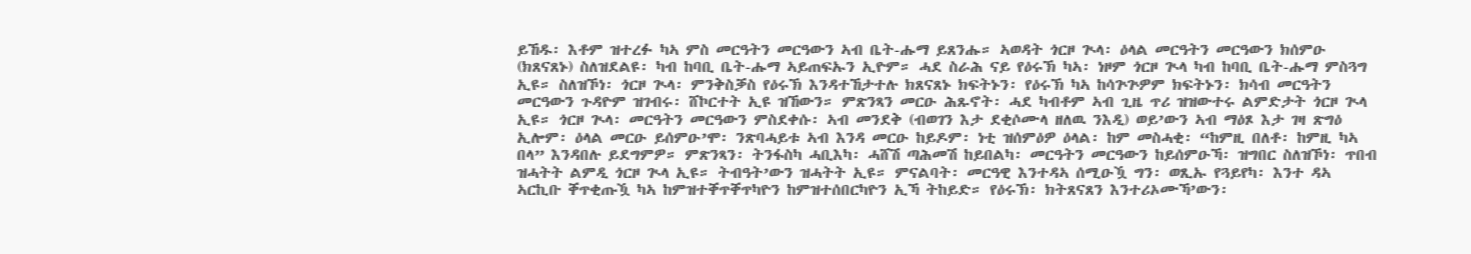ይኸዱ፡ እቶም ዝተረፉ ካኣ ምስ መርዓትን መርዓውን ኣብ ቤት-ሑማ ይጸንሑ። ኣወዳት ጎርዞ ጒላ፡ ዕላል መርዓትን መርዓውን ክሰምዑ (ክጸናጸኑ) ስለዝደልዩ፡ ካብ ከባቢ ቤት-ሑማ ኣይጠፍኡን ኢዮም። ሓደ ስራሕ ናይ የዕሩኽ ካኣ፡ ነዞም ጎርዞ ጒላ ካብ ከባቢ ቤት-ሑማ ምስጓግ ኢዩ። ስለዝኾነ፡ ጎርዞ ጒላ፡ ምንቅስቓስ የዕሩኽ እንዳተኸታተሉ ክጸናጸኑ ክፍትኑን፡ የዕሩኽ ካኣ ከሳጕጕዎም ክፍትኑን፡ ክሳብ መርዓትን መርዓውን ጉዳዮም ዝገብሩ፡ ሸኮርተት ኢዩ ዝኸውን። ምጽንጻን መርዑ ሕጹኖት፡ ሓደ ካብቶም ኣብ ጊዜ ጥሪ ዝዝውተሩ ልምድታት ጎርዞ ጒላ ኢዩ። ጎርዞ ጒላ፡ መርዓትን መርዓውን ምስደቀሱ፡ ኣብ መንደቅ (ብወገን እታ ደቂሶሙላ ዘለዉ ንእዲ) ወይ’ውን ኣብ ማዕጾ እታ ገዛ ጽግዕ ኢሎም፡ ዕላል መርዑ ይሰምዑ’ሞ፡ ንጽባሓይቱ ኣብ እንዳ መርዑ ከይዶም፡ ነቲ ዝሰምዕዎ ዕላል፡ ከም መስሓቂ፡ “ከምዚ በለቶ፡ ከምዚ ካኣ በላ” እንዳበሉ ይደግምዎ። ምጽንጻን፡ ትንፋስካ ሓቢእካ፡ ሓሸሽ ጣሕመሽ ከይበልካ፡ መርዓትን መርዓውን ከይሰምዑኻ፡ ዝግበር ስለዝኾነ፡ ጥበብ ዝሓትት ልምዲ ጎርዞ ጒላ ኢዩ። ትብዓት’ውን ዝሓትት ኢዩ። ምናልባት፡ መርዓዊ እንተዳኣ ሰሚዑዃ ግን፡ ወጺኡ የጓይየካ፡ እንተ ዳኣ ኣርኪቡ ቐጥቂጡዃ ካኣ ከምዝተቐጥቐጥካዮን ከምዝተሰበርካዮን ኢኻ ትከይድ። የዕሩኽ፡ ክትጸናጸን እንተሪኦሙኻ’ውን፡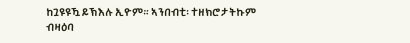ከጓዩዩዃ ይኽእሉ ኢዮም። ኣንበብቲ፡ ተዘክሮታትኩም ብዛዕባ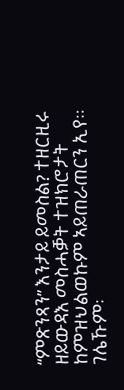“ምጽንጻን” እንታይ ይመስል? ተዘርዚሩ ዘይውዳእ መስሓቓት ተዝክሮታት ከምዝህልወኩም ኣይጠራጠርን ኢየ። ገሌኹም፡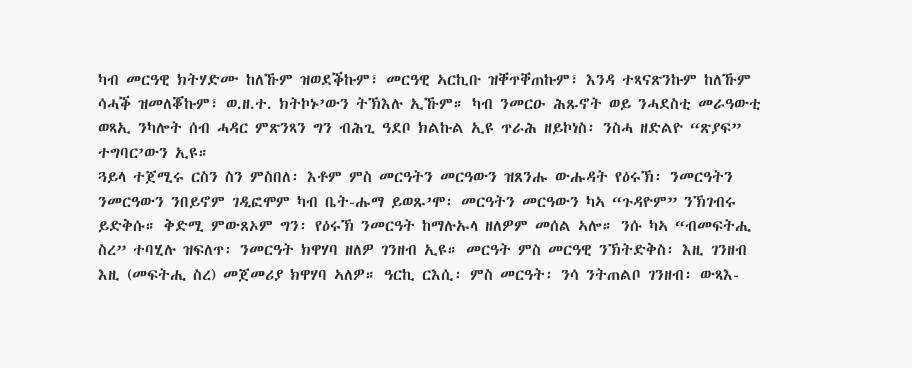ካብ መርዓዊ ክትሃድሙ ከለኹም ዝወደቕኩም፣ መርዓዊ ኣርኪቡ ዝቐጥቐጠኩም፣ እንዳ ተጻናጽንኩም ከለኹም ሳሓቕ ዝመለቖኩም፣ ወ.ዘ.ተ. ክትኮኑ’ውን ትኽእሉ ኢኹም። ካብ ንመርዑ ሕጹኖት ወይ ንሓደስቲ መራዓውቲ ወጻኢ ንካሎት ሰብ ሓዳር ምጽንጻን ግን ብሕጊ ዓደቦ ክልኩል ኢዩ ጥራሕ ዘይኮነስ፡ ንስሓ ዘድልዮ “ጽያፍ” ተግባር’ውን ኢዩ።
ጓይላ ተጀሚሩ ርስን ስን ምስበለ፡ እቶም ምስ መርዓትን መርዓውን ዝጸንሑ ውሑዳት የዕሩኽ፡ ንመርዓትን ንመርዓውን ንበይኖም ገዲፎሞም ካብ ቤት-ሑማ ይወጹ’ሞ፡ መርዓትን መርዓውን ካኣ “ጉዳዮም” ንኽገብሩ ይድቅሱ። ቅድሚ ምውጸኦም ግን፡ የዕሩኽ ንመርዓት ከማሉኡላ ዘለዎም መሰል ኣሎ። ንሱ ካኣ “ብመፍትሒ ስረ” ተባሂሉ ዝፍለጥ፡ ንመርዓት ክዋሃባ ዘለዎ ገንዘብ ኢዩ። መርዓት ምስ መርዓዊ ንኽትድቅስ፡ እዚ ገንዘብ እዚ (መፍትሒ ስረ) መጀመሪያ ክዋሃባ ኣለዎ። ዓርኪ ርእሲ፡ ምስ መርዓት፡ ንሳ ንትጠልቦ ገንዘብ፡ ውጻእ-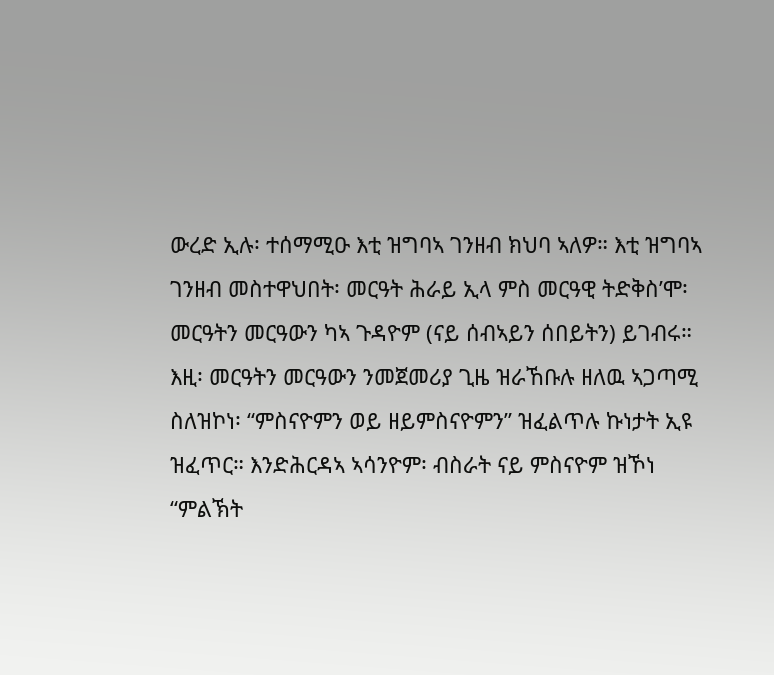ውረድ ኢሉ፡ ተሰማሚዑ እቲ ዝግባኣ ገንዘብ ክህባ ኣለዎ። እቲ ዝግባኣ ገንዘብ መስተዋህበት፡ መርዓት ሕራይ ኢላ ምስ መርዓዊ ትድቅስ’ሞ፡ መርዓትን መርዓውን ካኣ ጉዳዮም (ናይ ሰብኣይን ሰበይትን) ይገብሩ። እዚ፡ መርዓትን መርዓውን ንመጀመሪያ ጊዜ ዝራኸቡሉ ዘለዉ ኣጋጣሚ ስለዝኮነ፡ “ምስናዮምን ወይ ዘይምስናዮምን” ዝፈልጥሉ ኩነታት ኢዩ ዝፈጥር። እንድሕርዳኣ ኣሳንዮም፡ ብስራት ናይ ምስናዮም ዝኾነ “ምልኽት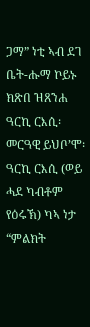ጋማ” ነቲ ኣብ ደገ ቤት-ሑማ ኮይኑ ክጽበ ዝጸንሐ ዓርኪ ርእሲ፡ መርዓዊ ይህቦ’ሞ፡ ዓርኪ ርእሲ (ወይ ሓደ ካብቶም የዕሩኽ) ካኣ ነታ “ምልክት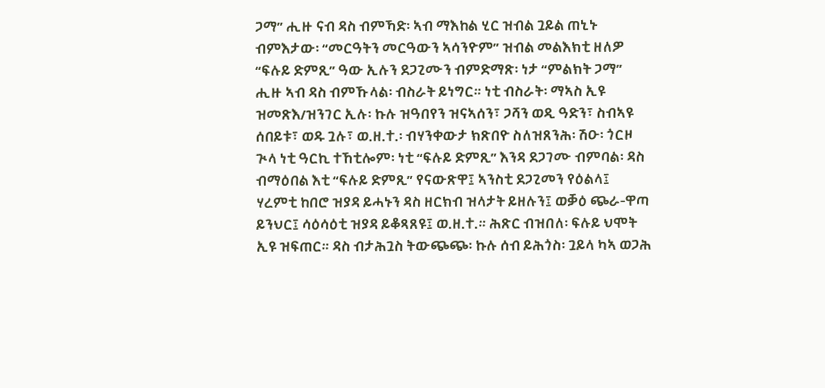ጋማ” ሒዙ ናብ ዳስ ብምኻድ፡ ኣብ ማእከል ሂር ዝብል ጓይል ጠኒኑ ብምእታው፡ “መርዓትን መርዓውን ኣሳንዮም” ዝብል መልእክቲ ዘለዎ “ፍሉይ ድምጺ” ዓው ኢሉን ደጋጊሙን ብምድማጽ፡ ነታ “ምልክት ጋማ” ሒዙ ኣብ ዳስ ብምኹላል፡ ብስራት ይነግር። ነቲ ብስራት፡ ማኣስ ኢዩ ዝመጽእ/ዝንገር ኢሉ፡ ኩሉ ዝዓበየን ዝናኣሰን፣ ጋሻን ወዲ ዓድን፣ ስብኣዩ ሰበይቱ፣ ወዱ ጓሉ፣ ወ.ዘ.ተ.፡ ብሃንቀውታ ክጽበዮ ስለዝጸንሕ፡ ሽዑ፡ ጎርዞ ጒላ ነቲ ዓርኪ ተኸቲሎም፡ ነቲ “ፍሉይ ድምጺ” እንዳ ደጋገሙ ብምባል፡ ዳስ ብማዕበል እቲ “ፍሉይ ድምጺ” የናውጽዋ፤ ኣንስቲ ደጋጊመን የዕልላ፤ ሃረምቲ ከበሮ ዝያዳ ይሓኑን ዳስ ዘርክብ ዝላታት ይዘሉን፤ ወቓዕ ጭራ-ዋጣ ይንህር፤ ሳዕሳዕቲ ዝያዳ ይቆጻጸዩ፤ ወ.ዘ.ተ.። ሕጽር ብዝበለ፡ ፍሉይ ህሞት ኢዩ ዝፍጠር። ዳስ ብታሕጓስ ትውጭጭ፡ ኩሉ ሰብ ይሕጎስ፡ ጓይላ ካኣ ወጋሕ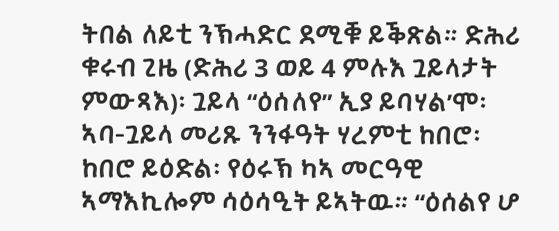ትበል ለይቲ ንኽሓድር ደሚቑ ይቕጽል። ድሕሪ ቁሩብ ጊዜ (ድሕሪ 3 ወይ 4 ምሉእ ጓይላታት ምውጻእ)፡ ጓይላ “ዕሰለየ” ኢያ ይባሃል’ሞ፡ ኣባ-ጓይላ መሪጹ ንንፋዓት ሃረምቲ ከበሮ፡ ከበሮ ይዕድል፡ የዕሩኽ ካኣ መርዓዊ ኣማእኪሎም ሳዕሳዒት ይኣትዉ። “ዕሰልየ ሆ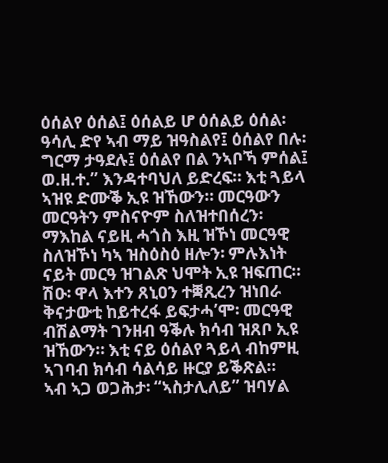ዕሰልየ ዕሰል፤ ዕሰልይ ሆ ዕሰልይ ዕሰል፡ ዓሳሊ ድየ ኣብ ማይ ዝዓስልየ፤ ዕሰልየ በሉ፡ ግርማ ታዓደሉ፤ ዕሰልየ በል ንኣቦኻ ምሰል፤ ወ.ዘ.ተ.” እንዳተባህለ ይድረፍ። እቲ ጓይላ ኣዝዩ ድሙቕ ኢዩ ዝኸውን። መርዓውን መርዓትን ምስናዮም ስለዝተበሰረን፡ ማእከል ናይዚ ሓጎስ እዚ ዝኾነ መርዓዊ ስለዝኾነ ካኣ ዝስዕስዕ ዘሎን፡ ምሉእነት ናይት መርዓ ዝገልጽ ህሞት ኢዩ ዝፍጠር። ሽዑ፡ ዋላ እተን ጸኒዐን ተቛጺረን ዝነበራ ቅናታውቲ ከይተረፋ ይፍታሓ’ሞ፡ መርዓዊ ብሽልማት ገንዘብ ዓቕሉ ክሳብ ዝጸቦ ኢዩ ዝኸውን። እቲ ናይ ዕሰልየ ጓይላ ብከምዚ ኣገባብ ክሳብ ሳልሳይ ዙርያ ይቕጽል።
ኣብ ኣጋ ወጋሕታ፡ “ኣስታሊለይ” ዝባሃል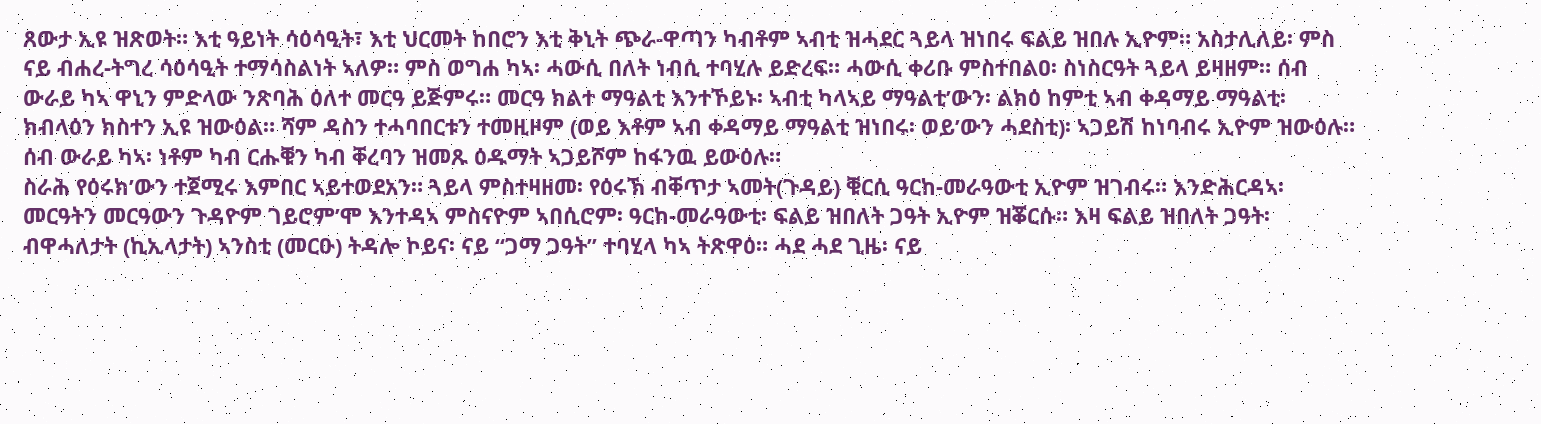ጸውታ ኢዩ ዝጽወት። እቲ ዓይነት ሳዕሳዒት፣ እቲ ህርመት ከበሮን እቲ ቅኒት ጭራ-ዋጣን ካብቶም ኣብቲ ዝሓደር ጓይላ ዝነበሩ ፍልይ ዝበሉ ኢዮም። አስታሊለይ፡ ምስ ናይ ብሐረ-ትግረ ሳዕሳዒት ተማሳስልነት ኣለዎ። ምስ ወግሐ ካኣ፡ ሓውሲ በለት ነብሲ ተባሂሉ ይድረፍ። ሓውሲ ቀሪቡ ምስተበልዐ፡ ስነስርዓት ጓይላ ይዛዘም። ሰብ ውራይ ካኣ ዋኒን ምድላው ንጽባሕ ዕለተ መርዓ ይጅምሩ። መርዓ ክልተ ማዓልቲ እንተኾይኑ፡ ኣብቲ ካላኣይ ማዓልቲ’ውን፡ ልክዕ ከምቲ ኣብ ቀዳማይ ማዓልቲ፡ ክብላዕን ክስተን ኢዩ ዝውዕል። ሻም ዳስን ተሓባበርቱን ተመዚዞም (ወይ እቶም ኣብ ቀዳማይ ማዓልቲ ዝነበሩ፡ ወይ’ውን ሓደስቲ)፡ ኣጋይሽ ከነባብሩ ኢዮም ዝውዕሉ። ሰብ ውራይ ካኣ፡ ነቶም ካብ ርሑቑን ካብ ቐረባን ዝመጹ ዕዱማት ኣጋይሾም ከፋንዉ ይውዕሉ።
ስራሕ የዕሩክ’ውን ተጀሚሩ እምበር ኣይተወደአን። ጓይላ ምስተዛዘመ፡ የዕሩኽ ብቐጥታ ኣመት(ጉዳይ) ቑርሲ ዓርከ-መራዓውቲ ኢዮም ዝገብሩ። እንድሕርዳኣ፡ መርዓትን መርዓውን ጉዳዮም ገይሮም’ሞ እንተዳኣ ምስናዮም ኣበሲሮም፡ ዓርከ-መራዓውቲ፡ ፍልይ ዝበለት ጋዓት ኢዮም ዝቖርሱ። እዛ ፍልይ ዝበለት ጋዓት፡ ብዋሓለታት (ኪኢላታት) ኣንስቲ (መርዑ) ትዳሎ ኮይና፡ ናይ “ጋማ ጋዓት” ተባሂላ ካኣ ትጽዋዕ። ሓደ ሓደ ጊዜ፡ ናይ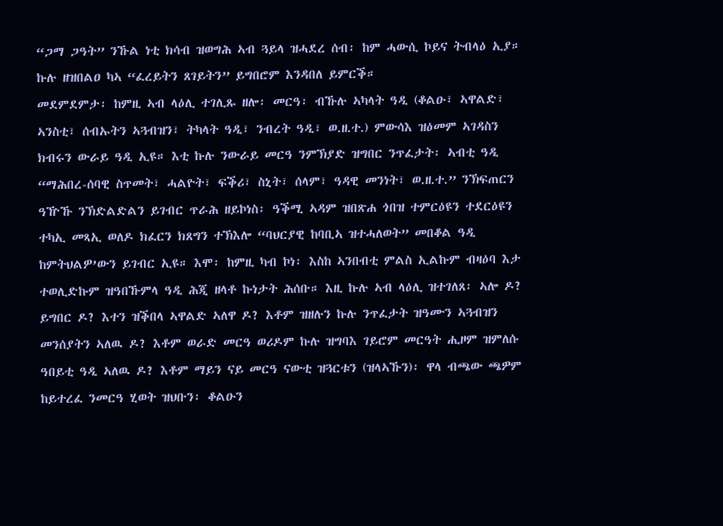“ጋማ ጋዓት” ንኹል ነቲ ክሳብ ዝወግሕ ኣብ ጓይላ ዝሓደረ ሰብ፡ ከም ሓውሲ ኮይና ትብላዕ ኢያ። ኩሉ ዘዝበልዐ ካኣ “ፈረይትን ጸገይትን” ይግበሮም እንዳበለ ይምርቕ።
መደምደምታ፡ ከምዚ ኣብ ላዕሊ ተገሊጹ ዘሎ፡ መርዓ፡ ብኹሉ ኣካላት ዓዲ (ቆልዑ፣ ኣዋልድ፣ ኣንስቲ፣ ሰብኡትን ኣጓብዝን፣ ትካላት ዓዲ፣ ንብረት ዓዲ፣ ወ.ዘ.ተ.) ምውሳእ ዝዕመም ኣገዳስን ክብሩን ውራይ ዓዲ ኢዩ። እቲ ኩሉ ንውራይ መርዓ ንምኽያድ ዝግበር ንጥፈታት፡ ኣብቲ ዓዲ “ማሕበረ-ሰባዊ ስጥመት፣ ሓልዮት፣ ፍቕሪ፣ ስኒት፣ ሰላም፣ ዓዳዊ መንነት፣ ወ.ዘ.ተ.” ንኽፍጠርን ዓዅኹ ንኽድልድልን ይገብር ጥራሕ ዘይኮነስ፡ ዓቕሚ ኣዳም ዝበጽሐ ጎበዝ ተምርዕዩን ተደርዕዩን ተካኢ መጻኢ ወለዶ ክፈርን ክጸግን ተኽእሎ “ባህርያዊ ከባቢኣ ዝተሓለወት” መበቆል ዓዲ ከምትህልዎ’ውን ይገብር ኢዩ። እሞ፡ ከምዚ ካብ ኮነ፡ እስከ ኣንበብቲ ምልስ ኢልኩም ብዛዕባ እታ ተወሊድኩም ዝዓበኹምላ ዓዲ ሕጂ ዘላቶ ኩነታት ሕሰቡ። እዚ ኩሉ ኣብ ላዕሊ ዝተገለጸ፡ ኣሎ ዶ? ይግበር ዶ? እተን ዝቕበላ ኣዋልድ ኣለዋ ዶ? እቶም ዝዘሉን ኩሉ ንጥፈታት ዝዓሙን ኣጓብዝን መንሰያትን ኣለዉ ዶ? እቶም ወራድ መርዓ ወሪዶም ኩሉ ዝግባእ ገይሮም መርዓት ሒዞም ዝምለሱ ዓበይቲ ዓዲ ኣለዉ ዶ? እቶም ማይን ናይ መርዓ ናውቲ ዝጓርቱን (ዝላኣኹን)፡ ዋላ ብጫው ጫዎም ከይተረፈ ንመርዓ ሂወት ዝህቡን፡ ቆልዑን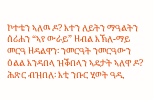ኮተቴን ኣለዉ ዶ? እተን ለይትን ማዓልትን ሰሪሐን “ኣየ ውራይ” ዘብል እኽለ-ማይ መርዓ ዘዳልዋን፡ ንመርዓት ንመርዓውን ዕልል እንዳበላ ዝቕበላን ኣዴታት ኣለዋ ዶ? ሕጽር ብዝበለ፡ እቲ ንቡር ሂወት ዓዲ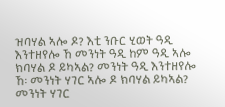ዝባሃል ኣሎ ዶ? እቲ ንቡር ሂወት ዓዲ እንተዘየሎ ኸ መንነት ዓዲ ከም ዓዲ ኣሎ ክባሃል ዶ ይካኣል? መንነት ዓዲ እንተዘየሎ ኸ፡ መንነት ሃገር ኣሎ ዶ ክባሃል ይካኣል? መንነት ሃገር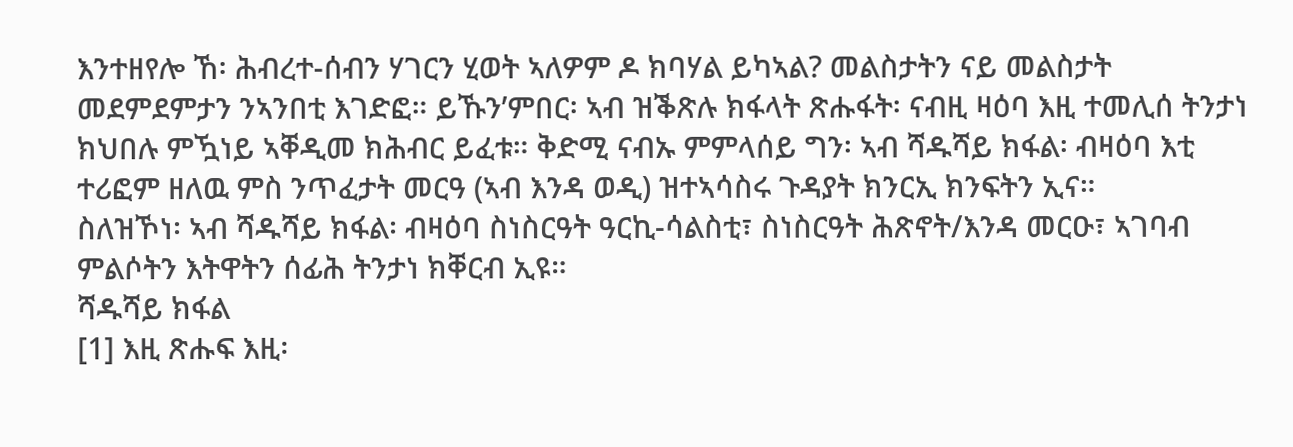እንተዘየሎ ኸ፡ ሕብረተ-ሰብን ሃገርን ሂወት ኣለዎም ዶ ክባሃል ይካኣል? መልስታትን ናይ መልስታት መደምደምታን ንኣንበቲ እገድፎ። ይኹን’ምበር፡ ኣብ ዝቕጽሉ ክፋላት ጽሑፋት፡ ናብዚ ዛዕባ እዚ ተመሊሰ ትንታነ ክህበሉ ምዃነይ ኣቐዲመ ክሕብር ይፈቱ። ቅድሚ ናብኡ ምምላሰይ ግን፡ ኣብ ሻዱሻይ ክፋል፡ ብዛዕባ እቲ ተሪፎም ዘለዉ ምስ ንጥፈታት መርዓ (ኣብ እንዳ ወዲ) ዝተኣሳስሩ ጉዳያት ክንርኢ ክንፍትን ኢና።
ስለዝኾነ፡ ኣብ ሻዱሻይ ክፋል፡ ብዛዕባ ስነስርዓት ዓርኪ-ሳልስቲ፣ ስነስርዓት ሕጽኖት/እንዳ መርዑ፣ ኣገባብ ምልሶትን እትዋትን ሰፊሕ ትንታነ ክቐርብ ኢዩ።
ሻዱሻይ ክፋል
[1] እዚ ጽሑፍ እዚ፡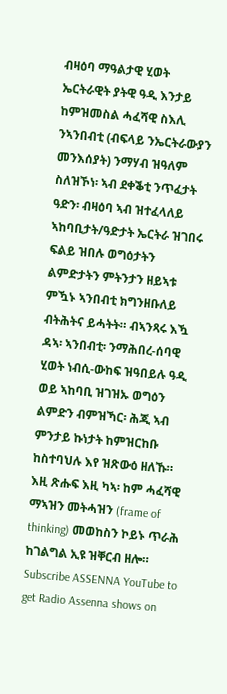ብዛዕባ ማዓልታዊ ሂወት ኤርትራዊት ያትዊ ዓዲ እንታይ ከምዝመስል ሓፈሻዊ ስእሊ ንኣንበብቲ (ብፍላይ ንኤርትራውያን መንእሰያት) ንማሃብ ዝዓለም ስለዝኾነ፡ ኣብ ደቀቕቲ ንጥፈታት ዓድን፡ ብዛዕባ ኣብ ዝተፈላለይ ኣከባቢታት/ዓድታት ኤርትራ ዝገበሩ ፍልይ ዝበሉ ወግዕታትን ልምድታትን ምትንታን ዘይኣቱ ምዃኑ ኣንበብቲ ክግንዘቡለይ ብትሕትና ይሓትት። ብኣንጻሩ እዃ ዳኣ፡ ኣንበብቲ፡ ንማሕበረ-ሰባዊ ሂወት ነብሲ-ውከፍ ዝዓበይሉ ዓዲ ወይ ኣከባቢ ዝገዝኡ ወግዕን ልምድን ብምዝኻር፡ ሕጂ ኣብ ምንታይ ኩነታት ከምዝርከቡ ከስተባህሉ እየ ዝጽውዕ ዘለኹ። እዚ ጽሑፍ እዚ ካኣ፡ ከም ሓፈሻዊ ማኣዝን መትሓዝን (frame of thinking) መወከስን ኮይኑ ጥራሕ ከገልግል ኢዩ ዝቐርብ ዘሎ።
Subscribe ASSENNA YouTube to get Radio Assenna shows on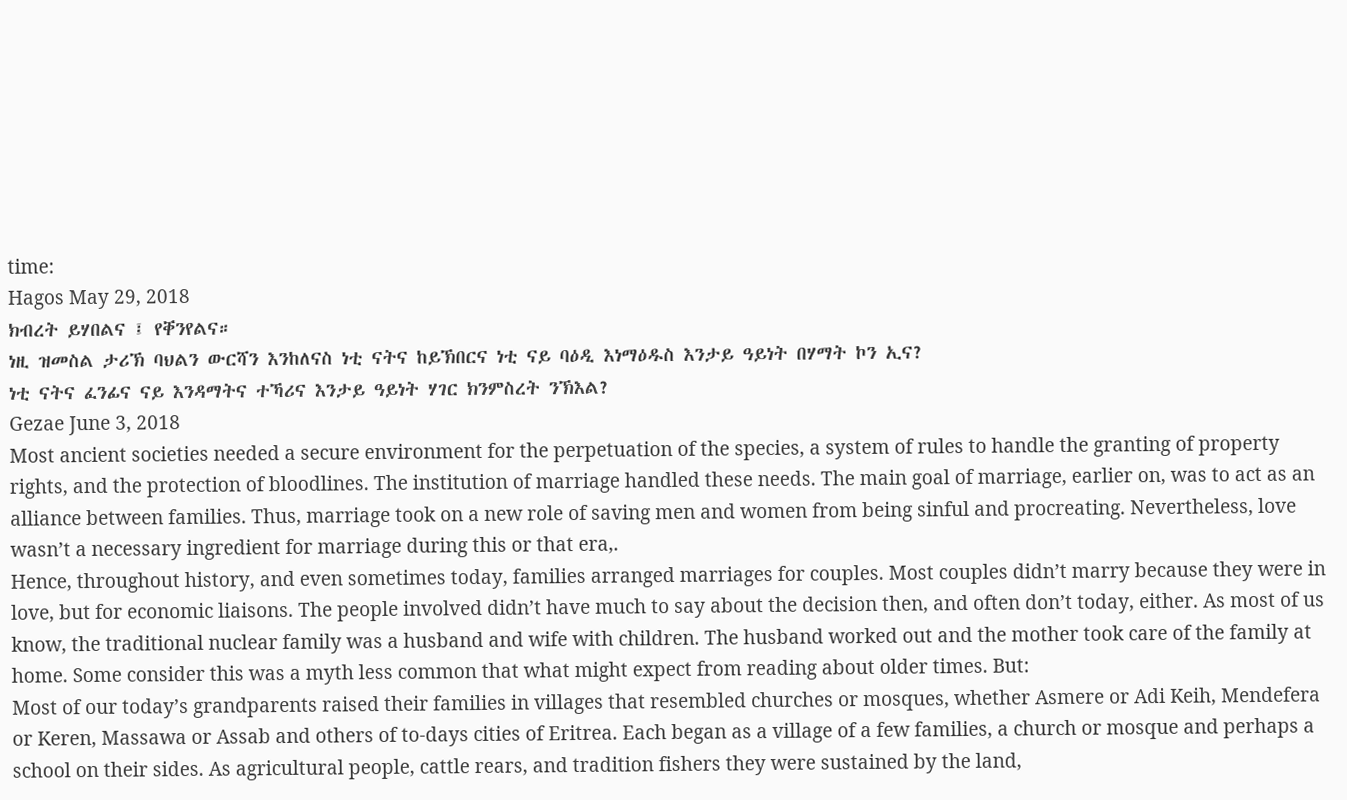time:
Hagos May 29, 2018
ክብረት ይሃበልና ፤ የቐንየልና።
ነዚ ዝመስል ታሪኽ ባህልን ውርሻን እንከለናስ ነቲ ናትና ከይኽበርና ነቲ ናይ ባዕዲ እነማዕዱስ እንታይ ዓይነት በሃማት ኮን ኢና?
ነቲ ናትና ፈንፊና ናይ እንዳማትና ተኻሪና እንታይ ዓይነት ሃገር ክንምስረት ንኽእል?
Gezae June 3, 2018
Most ancient societies needed a secure environment for the perpetuation of the species, a system of rules to handle the granting of property rights, and the protection of bloodlines. The institution of marriage handled these needs. The main goal of marriage, earlier on, was to act as an alliance between families. Thus, marriage took on a new role of saving men and women from being sinful and procreating. Nevertheless, love wasn’t a necessary ingredient for marriage during this or that era,.
Hence, throughout history, and even sometimes today, families arranged marriages for couples. Most couples didn’t marry because they were in love, but for economic liaisons. The people involved didn’t have much to say about the decision then, and often don’t today, either. As most of us know, the traditional nuclear family was a husband and wife with children. The husband worked out and the mother took care of the family at home. Some consider this was a myth less common that what might expect from reading about older times. But:
Most of our today’s grandparents raised their families in villages that resembled churches or mosques, whether Asmere or Adi Keih, Mendefera or Keren, Massawa or Assab and others of to-days cities of Eritrea. Each began as a village of a few families, a church or mosque and perhaps a school on their sides. As agricultural people, cattle rears, and tradition fishers they were sustained by the land,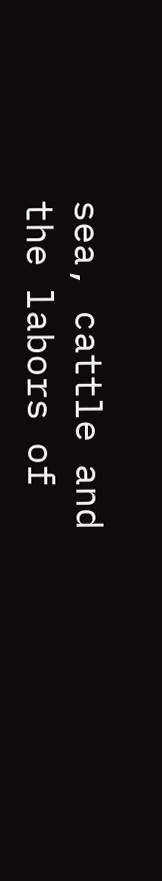sea, cattle and the labors of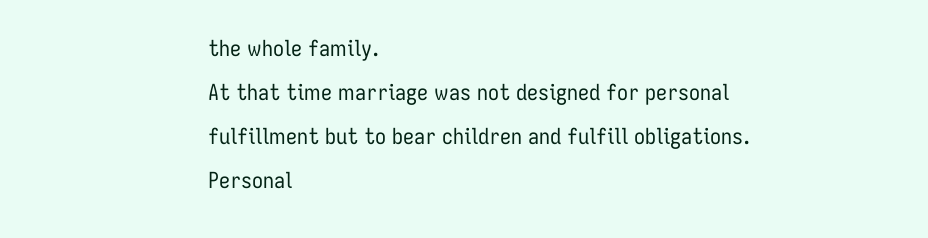the whole family.
At that time marriage was not designed for personal fulfillment but to bear children and fulfill obligations. Personal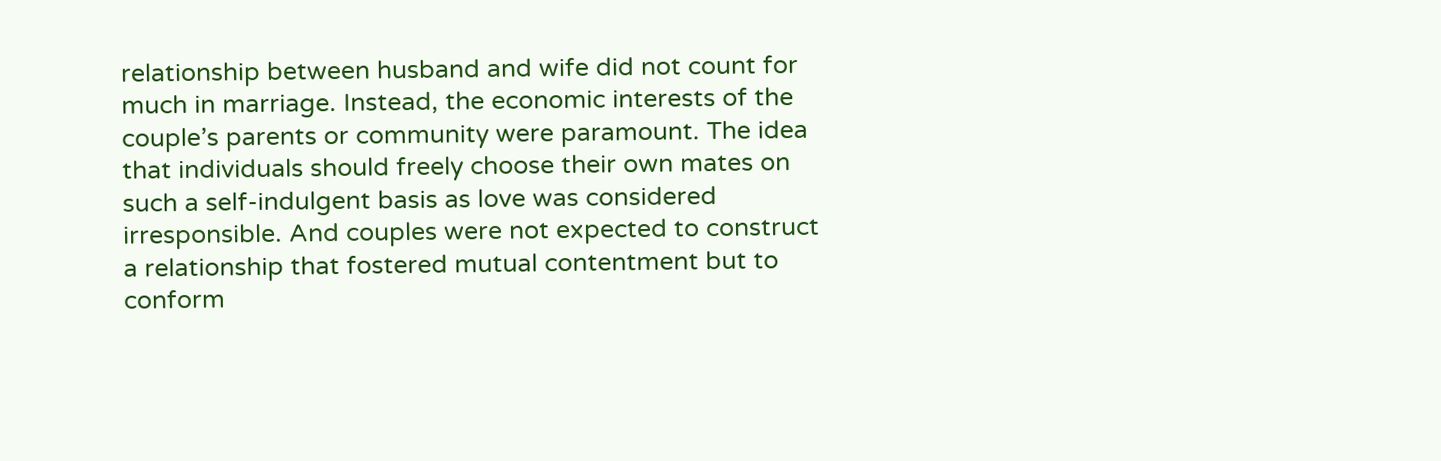relationship between husband and wife did not count for much in marriage. Instead, the economic interests of the couple’s parents or community were paramount. The idea that individuals should freely choose their own mates on such a self-indulgent basis as love was considered irresponsible. And couples were not expected to construct a relationship that fostered mutual contentment but to conform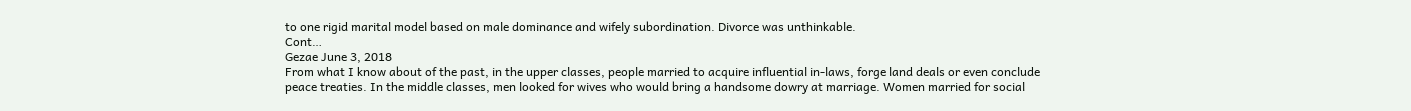to one rigid marital model based on male dominance and wifely subordination. Divorce was unthinkable.
Cont…
Gezae June 3, 2018
From what I know about of the past, in the upper classes, people married to acquire influential in-laws, forge land deals or even conclude peace treaties. In the middle classes, men looked for wives who would bring a handsome dowry at marriage. Women married for social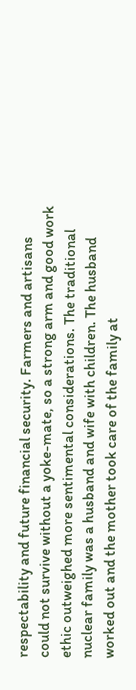respectability and future financial security. Farmers and artisans could not survive without a yoke-mate, so a strong arm and good work ethic outweighed more sentimental considerations. The traditional nuclear family was a husband and wife with children. The husband worked out and the mother took care of the family at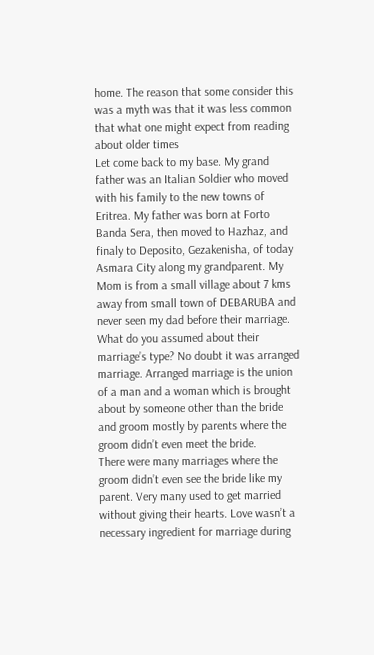home. The reason that some consider this was a myth was that it was less common that what one might expect from reading about older times
Let come back to my base. My grand father was an Italian Soldier who moved with his family to the new towns of Eritrea. My father was born at Forto Banda Sera, then moved to Hazhaz, and finaly to Deposito, Gezakenisha, of today Asmara City along my grandparent. My Mom is from a small village about 7 kms away from small town of DEBARUBA and never seen my dad before their marriage. What do you assumed about their marriage’s type? No doubt it was arranged marriage. Arranged marriage is the union of a man and a woman which is brought about by someone other than the bride and groom mostly by parents where the groom didn’t even meet the bride.
There were many marriages where the groom didn’t even see the bride like my parent. Very many used to get married without giving their hearts. Love wasn’t a necessary ingredient for marriage during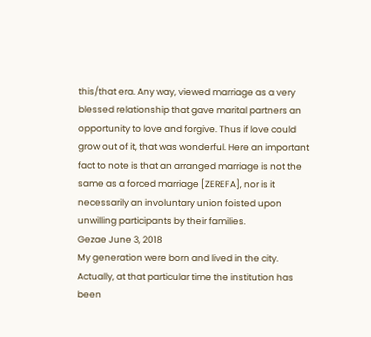this/that era. Any way, viewed marriage as a very blessed relationship that gave marital partners an opportunity to love and forgive. Thus if love could grow out of it, that was wonderful. Here an important fact to note is that an arranged marriage is not the same as a forced marriage [ZEREFA], nor is it necessarily an involuntary union foisted upon unwilling participants by their families.
Gezae June 3, 2018
My generation were born and lived in the city. Actually, at that particular time the institution has been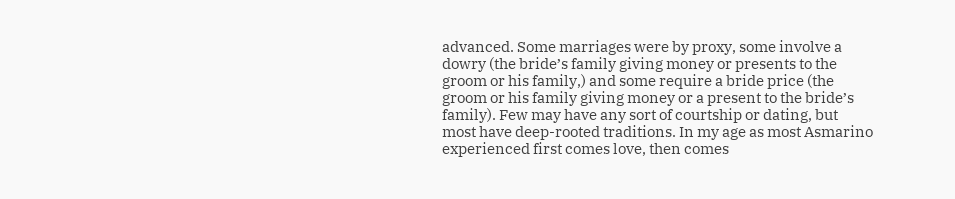advanced. Some marriages were by proxy, some involve a dowry (the bride’s family giving money or presents to the groom or his family,) and some require a bride price (the groom or his family giving money or a present to the bride’s family). Few may have any sort of courtship or dating, but most have deep-rooted traditions. In my age as most Asmarino experienced first comes love, then comes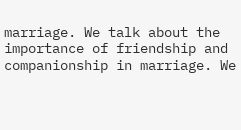marriage. We talk about the importance of friendship and companionship in marriage. We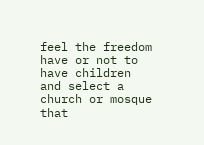feel the freedom have or not to have children and select a church or mosque that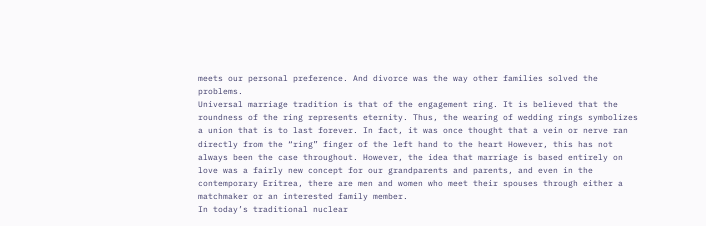meets our personal preference. And divorce was the way other families solved the problems.
Universal marriage tradition is that of the engagement ring. It is believed that the roundness of the ring represents eternity. Thus, the wearing of wedding rings symbolizes a union that is to last forever. In fact, it was once thought that a vein or nerve ran directly from the “ring” finger of the left hand to the heart However, this has not always been the case throughout. However, the idea that marriage is based entirely on love was a fairly new concept for our grandparents and parents, and even in the contemporary Eritrea, there are men and women who meet their spouses through either a matchmaker or an interested family member.
In today’s traditional nuclear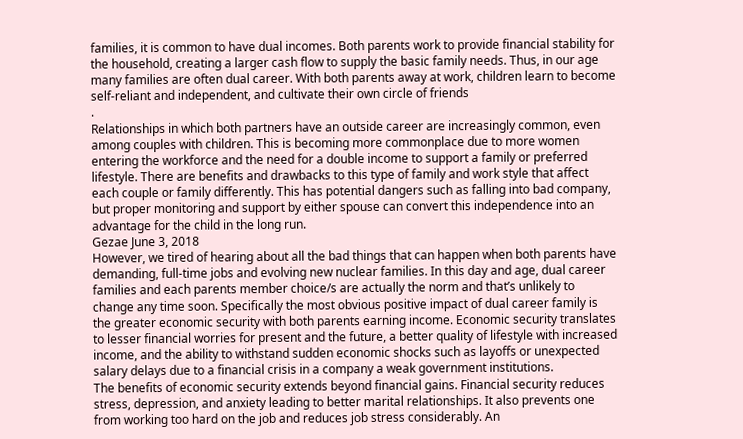families, it is common to have dual incomes. Both parents work to provide financial stability for the household, creating a larger cash flow to supply the basic family needs. Thus, in our age many families are often dual career. With both parents away at work, children learn to become self-reliant and independent, and cultivate their own circle of friends
.
Relationships in which both partners have an outside career are increasingly common, even among couples with children. This is becoming more commonplace due to more women entering the workforce and the need for a double income to support a family or preferred lifestyle. There are benefits and drawbacks to this type of family and work style that affect each couple or family differently. This has potential dangers such as falling into bad company, but proper monitoring and support by either spouse can convert this independence into an advantage for the child in the long run.
Gezae June 3, 2018
However, we tired of hearing about all the bad things that can happen when both parents have demanding, full-time jobs and evolving new nuclear families. In this day and age, dual career families and each parents member choice/s are actually the norm and that’s unlikely to change any time soon. Specifically the most obvious positive impact of dual career family is the greater economic security with both parents earning income. Economic security translates to lesser financial worries for present and the future, a better quality of lifestyle with increased income, and the ability to withstand sudden economic shocks such as layoffs or unexpected salary delays due to a financial crisis in a company a weak government institutions.
The benefits of economic security extends beyond financial gains. Financial security reduces stress, depression, and anxiety leading to better marital relationships. It also prevents one from working too hard on the job and reduces job stress considerably. An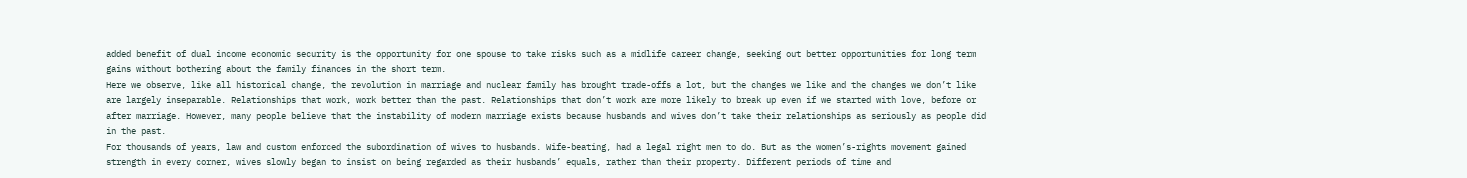added benefit of dual income economic security is the opportunity for one spouse to take risks such as a midlife career change, seeking out better opportunities for long term gains without bothering about the family finances in the short term.
Here we observe, like all historical change, the revolution in marriage and nuclear family has brought trade-offs a lot, but the changes we like and the changes we don’t like are largely inseparable. Relationships that work, work better than the past. Relationships that don’t work are more likely to break up even if we started with love, before or after marriage. However, many people believe that the instability of modern marriage exists because husbands and wives don’t take their relationships as seriously as people did in the past.
For thousands of years, law and custom enforced the subordination of wives to husbands. Wife-beating, had a legal right men to do. But as the women’s-rights movement gained strength in every corner, wives slowly began to insist on being regarded as their husbands’ equals, rather than their property. Different periods of time and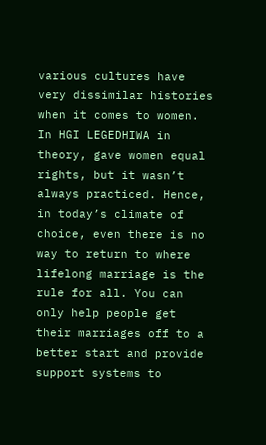various cultures have very dissimilar histories when it comes to women. In HGI LEGEDHIWA in theory, gave women equal rights, but it wasn’t always practiced. Hence, in today’s climate of choice, even there is no way to return to where lifelong marriage is the rule for all. You can only help people get their marriages off to a better start and provide support systems to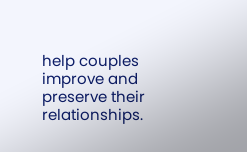help couples improve and preserve their relationships.